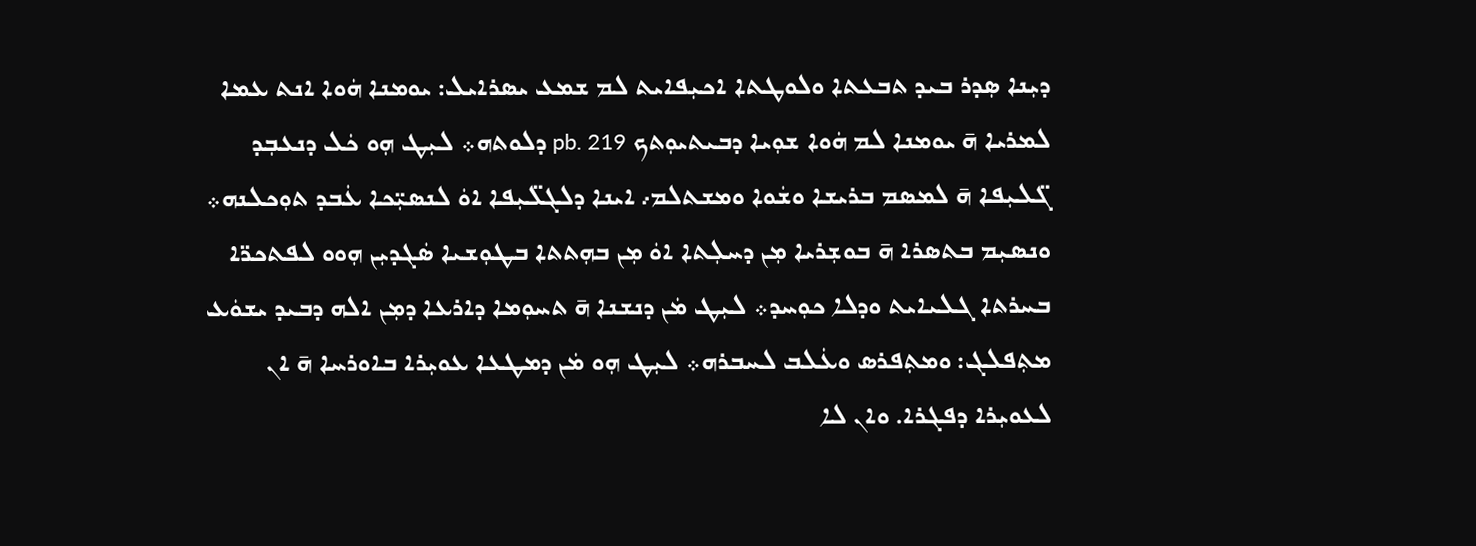ܕܝܼܢܐ ܣܼܕܪ ܒܝܕ ܬܒܥܬܐ ܘܠܘܛܬܐ ܐܟܝܼܦܐܝܬ ܠܡ ܫܡܥ ܝܣܪܐܝܠ: ܝܘܡܢܐ ܗܿܘܐ ܐܢܬ ܥܡܐ ܠܡܪܝܐ ܗ̄ ܝܘܡܢܐ ܠܡ ܗܿܘܐ ܫܘܼܝܐ ܕܒܝܬܝܘܼܬܟ pb. 219 ܕܠܘܬܗ܀ ܠܝܼܛ ܗܼܘ ܟܿܠ ܕܢܥܒܼܕ ܓ̈ܠܝܼܦܐ ܗ̄ ܠܡܣܡ ܒܪܝܫܐ ܘܫܿܘܐ ܘܡܫܬܠܡ܇ ܐܝܢܐ ܕܠܓܠ̈ܝܼܦܐ ܐܘܿ ܠܢܣܝܼ̈ܟܐ ܥܿܒܕ ܬܘܼܟܠܢܗ܀ ܘܢܣܝܼܡ ܒܬܣܪܐ ܗ̄ ܒܘܫܼܪܝܐ ܡܼܢ ܕܚܠܼܬܐ ܐܘܿ ܡܼܢ ܒܗܼܬܬܐ ܒܛܘܼܫܝܐ ܣܿܓܕܝܼܢ ܗܼܘܘ ܠܦܬܟܪ̈ܐ ܒܚܪܬܐ ܓܠܝܐܝܬ ܘܕܠܐ ܟܘܼܚܕ܀ ܠܝܼܛ ܡܿܢ ܕܢܫܢܐ ܗ̄ ܬܚܘܼܡܐ ܕܐܪܥܐ ܕܡܼܢ ܐܠܗ ܕܒܝܕ ܝܫܘܿܥ ܡܬܼܦܠܓ: ܘܡܬܼܦܪܣ ܘܥܿܠܒ ܠܚܒܪܗ܀ ܠܝܼܛ ܗܼܘ ܡܿܢ ܕܡܛܥܐ ܥܘܝܼܪܐ ܒܐܘܪܚܐ ܗ̄ ܐܢ ܠܥܘܝܼܪܐ ܕܦܓܪܐ. ܘܐܢ ܠܐ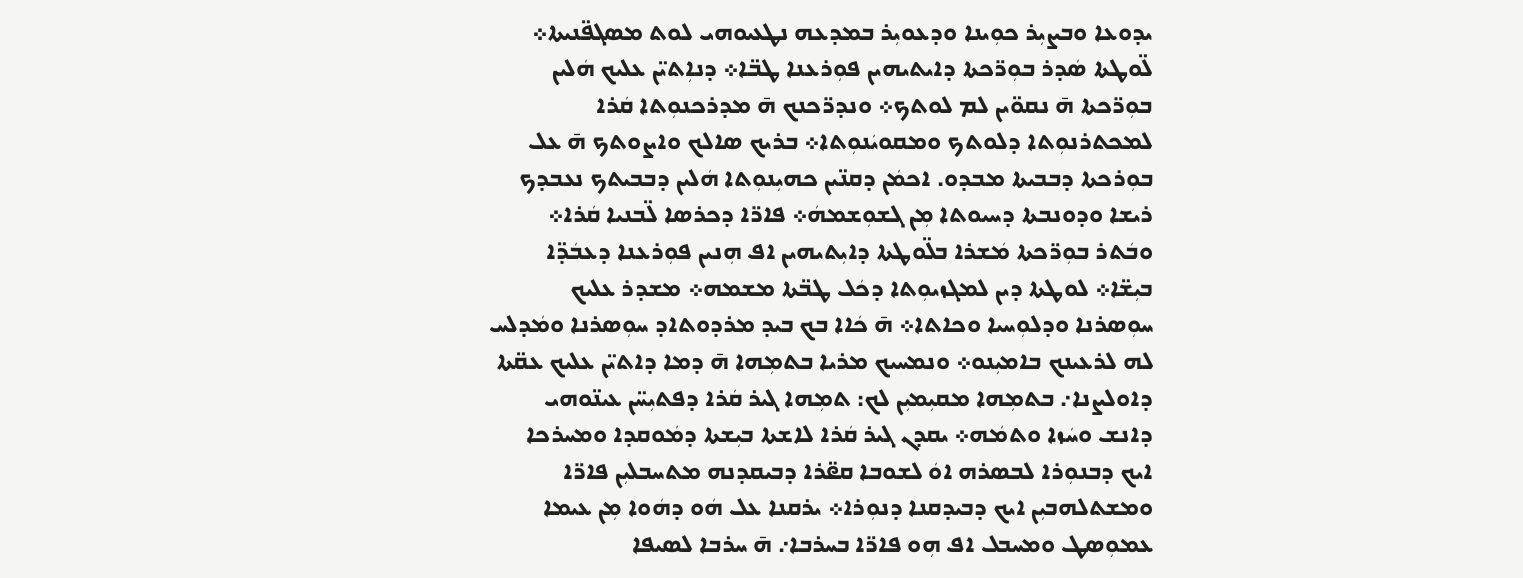ܝܕܘܥܐ ܘܒܨܝܼܪ ܟܘܼܝܢܐ ܘܕܥܘܝܼܪ ܒܡܕܥܗ ܢܛܥܝܘܗܝ ܠܘܬ ܡܣܓܦ̈ܢܝܬܐ܀ ܠ̈ܘܛܬܐ ܣܿܕܪ ܒܘܼܪ̈ܟܬܐ ܕܐܝܬܝܗܝܢ ܦܘܼܪܥܢܐ ܛܒ̈ܐ܀ ܕܢܐܼܬܝ̈ܢ ܥܠܝܟ ܗܿܠܝܢ ܒܘܼܪ̈ܟܬܐ ܗ̄ ܢܩܘ̈ܝܢ ܠܡ ܠܘܬܟ܀ ܘܢܕܪ̈ܟܢܟ ܗ̄ ܡܕܪܟܢܘܼܬܐ ܩܿܪܐ ܠܡܟܬܪܢܘܼܬܐ ܕܠܘܬܟ ܘܡܩܘܝܿܢܘܼܬܐ܀ ܒܪܝܟ ܣܐܠܟ ܘܐܨܘܬܟ ܗ̄ ܥܠ ܒܘܼܪܟܬܐ ܕܒܒܝܬܐ ܡܒܕܘ. ܐܟܡܿܢ ܕܩܢ̈ܝܢ ܟܗܝܼܢܘܼܬܐ ܗܿܠܝܢ ܕܒܒܝܬܟ ܢܥܒܕܟ ܪܝܫܐ ܘܕܘܢܒܬܐ ܕܚܝܘܬܐ ܡܼܢ ܓܫܘܼܫܡܗܿ܀ ܦܐܪ̈ܐ ܕܟܪܣܐ ܠ̈ܒܢܝܐ ܩܿܪܐ܀ ܘܒܿܬܪ ܒܘܼܪ̈ܟܬܐ ܡܿܫܪܐ ܒܠ̈ܘܛܬܐ ܕܐܝܼܬܝܗܝܢ ܐܦ ܗܼܢܝܢ ܦܘܼܪܥܢܐ ܕܥܒܿܕ̈ܐ ܒܝܼܫ̈ܐ܀ ܠܘܛܬܐ ܕܝܢ ܠܡܓܙܝܘܼܬܐ ܕܟܿܠ ܛܒ̈ܬܐ ܡܫܡܗ܀ ܡܫܕܪ ܥܠܝܟ ܚܘܼܣܪܢܐ ܘܕܠܘܼܚܝܐ ܘܟܐܬܐ܀ ܗ̄ ܟܿܐܐ ܒܟ ܒܝܕ ܡܪܕܘܬܐܕ ܚܘܼܣܪܢܐ ܘܡܿܕܠܚ ܠܗ ܠܪܥܝܢܟ ܒܐܡܝܼܢܘ܀ ܘܢܡܚܝܟ ܡܪܝܐ ܒܬܡܼܗܐ ܗ̄ ܕܡܐ ܕܐܬܝ̈ܢ ܥܠܝܟ ܥܩ̈ܬܐ ܕܐܘܠܨܢܐ܇ ܒܬܡܼܗܐ ܡܩܝܼܡܝܼܢ ܠܟ: ܬܡܼܗܐ ܓܝܪ ܩܿܪܐ ܕܦܬܝܼܚ̈ܢ ܥܝܢ̈ܘܗܝ ܕܐܢܫ ܘܚܿܙܐ ܘܬܡܿܗ܀ ܝܩܕܢ ܓܝܪ ܩܿܪܐ ܠܐܫܬܐ ܒܝܼܫܬܐ ܕܡܿܘܩܕܐ ܘܡܚܪܟܐ ܐܝܟ ܕܒܢܘܼܪܐ ܠܒܣܪܗ ܐܘܿ ܠܫܘܒܐ ܩܧܪܐ ܕܒܝܩܕܢܗ ܡܬܚܒܠܝܼܢ ܦܐܪ̈ܐ ܘܡܫܬܠܗܒܝܼܢ ܐܝܟ ܕܒܝܕܩܢܐ ܕܢܘܼܪܐ܀ ܝܪܩܢܐ ܥܠ ܗܿܘ ܕܗܿܘܐ ܡܼܢ ܥܝܡܐ ܥܡܘܼܣܛ ܘܡܚܒܠ ܐܦ ܗܼܘ ܦܐܪ̈ܐ ܒܚܪܒܐ܇ ܗ̄ ܚܪܒܐ ܠܣܝܦܐ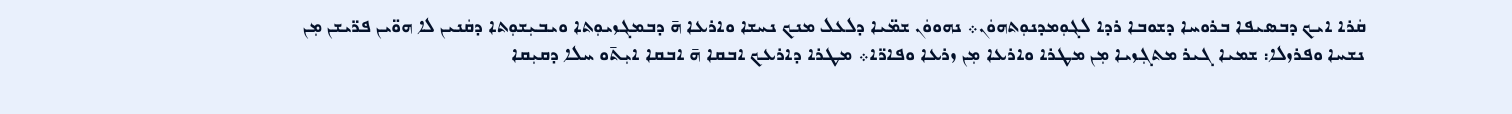ܩܿܪܐ ܐܝܟ ܕܒܣܝܦܐ ܒܪܘܚܐ ܕܫܘܒܐ ܪܕܐ ܠܓܘܼܡܕܢܘܼܬܗܘܿܢ܀ ܢܗܘܘܿܢ ܫܡ̈ܝܐ ܕܠܥܠ ܡܢܟ ܢܚܫܐ ܘܐܪܥܐ ܗ̄ ܕܒܡܓܙܝܘܼܬܐ ܘܝܒܝܼܫܘܼܬܐ ܕܩܿܢܝܢ ܠܐ ܗܘ̈ܝܢ ܦܪ̈ܝܫܢ ܡܼܢ ܢܫܚܐ ܘܦܪܙܠܐ: ܫܡܝܐ ܓܝܪ ܡܬܓܼܙܝܐ ܡܼܢ ܡܛܪܐ ܘܐܪܥܐ ܡܼܢ ܙܪܥܐ ܘܦܐܪ̈ܐ܀ ܡܛܪܐ ܕܐܪܥܟ ܐܒܩܐ ܗ̄ ܐܒܩܐ ܐܝܼܬ̄ܘ ܚܠܐ ܕܩܝܼܩܐ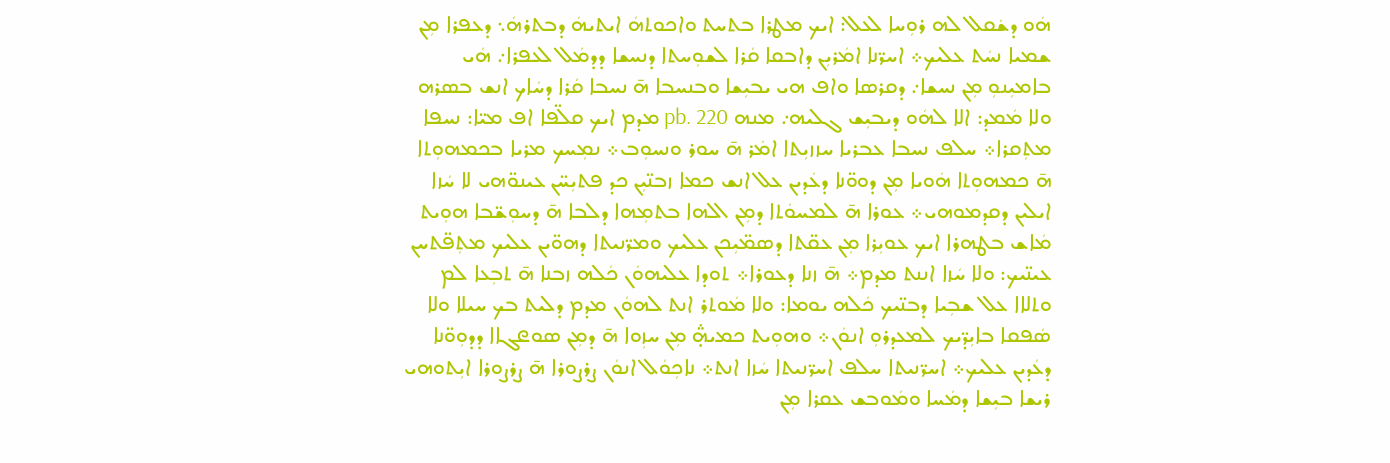ܗܿܘ ܕܫܿܩܠ ܠܗ ܪܘܼܚܐ ܠܥܠ: ܐܝܟ ܡܛܪܐ ܒܬܚܬ ܘܐܟܘܬܗܿ ܐܝܬܝܗܿ ܕܒܬܪܗܿ܆ ܕܥܦܪܐ ܡܼܢ ܫܡܝܐ ܢܚܿܬ ܥܠܝܟ܀ ܐܚܪ̈ܢܐ ܐܡܿܪܝܼܢ ܕܐܒܩܐ ܩܿܪܐ ܠܫܘܼܚܬܐ ܕܢܚܫܐ ܕܕܡܿܠ ܠܥܦܪܐ܇ ܗܿܝ ܒܐܡܝܼܢܘܼ ܡܼܢ ܢܚܫܐ܇ ܕܩܪܣܐ ܘܐܦ ܗܝ ܝܒܝܼܫܐ ܘܒܢܚܒܐ ܗ̄ ܢܚܒܐ ܩܿܪܐ ܕܚܿܐܟ ܐܢܫ ܒܣܪܗ ܘܠܐ ܡܿܡܕ: ܐܠܐ ܠܗܿܘ ܕܝܒܝܼܫ ܓܠܝܗ܇ ܡܢܗ pb. 220 ܡܕܡ ܐܝܟ ܩܠ̈ܦܐ ܐܦ ܡܝ̈ܐ: ܢܚܦܐ ܡܬܼܩܪܐ܀ ܚܠܦ ܢܚܒܐ ܥܒܪܝܐ ܚܙܙܝܼܬܐ ܐܡܿܪ ܗ̄ ܚܘܪ ܘܢܚܘܼܒ܀ ܢܡܼܚܟ ܡܪܝܐ ܒܟܡܗܘܼܬܐ ܗ̄ ܟܡܗܘܼܬܐ ܗܿܘܝܐ ܡܼܢ ܕܘܘ̈ܢܐ ܕܥܿܕܝܢ ܥܠ ܐܢܫ ܟܡܐ ܙܒܢ̈ܝܼܢ ܟܕ ܦܬܝܼܚ̈ܢ ܥܝܢܘ̈ܗܝ ܠܐ ܚܿܙܐ ܐܝܠܝܢ ܕܩܕܡܘܗܝ܀ ܥܘܪܐ ܗ̄ ܠܡܚܘܿܬܐ ܕܡܼܢ ܐܠܗܐ ܒܬܡܼܗܐ ܕܠܒܐ ܗ̄ ܕܚܘܼܫ̈ܒܐ ܗܘܼܝܬ ܡܿܐܫ ܒܛܗܪܐ ܐܝܟ ܥܘܝܼܪܐ ܡܼܢ ܥܩ̈ܬܐ ܕܣܡ̈ܝܼܟܢ ܥܠܝܟ ܘܡܪ̈ܢܝܬܐ ܕܗܘ̈ܝܢ ܥܠܝܟ ܡܬܼܦ̈ܬܚܢ ܥܝܢ̈ܝܟ: ܘܠܐ ܚܿܙܐ ܐܢܢܬ ܡܕܡ܀ ܗ̄ ܙܢܐ ܕܥܘܪܐ܀ ܬܘܕܐ ܥܠܝܗܘܿܢ ܟܿܠܗ ܙܒܢܐ ܗ̄ ܬܒܼܥܐ ܠܡ ܘܬܠܐܐ ܥܠ ܫܒܼܝܐ ܕܒܢ̈ܝܟ ܟܿܠܗ ܝܘܡܐ: ܘܠܐ ܡܿܘܬܪ ܐܢܬ ܠܗܘܿܢ ܡܕܡ ܕܠܝܬ ܒܟ ܚܝܠܐ ܘܠܐ ܣܿܦܩܐ ܒܐܝܼܕ̈ܝܟ ܠܡܥܕܪܘܼ ܐܢܘܿܢ܀ ܘܗܘܼܝܬ ܟܡܞ ܡܼܢ ܚܙܼܘܐ ܗ̄ ܕܡܼܢ ܣܘܧܓܐܐ ܕܕܘܼܘ̈ܢܐ ܕܥܿܕܝܢ ܥܠܝܟ܀ ܐܚܪ̈ܢܝܬܐ ܚܠܦ ܐܚܪ̈ܢܝܬܐ ܚܿܙܐ ܐܢܬ܀ ܢܐܟܼܘܿܠ ܐܢܘܿܢ ܨܪܨܘܪܐ ܗ̄ ܨܪܨܘܪܐ ܐܝܼܬܘܗܝ ܪܝܫܐ ܒܝܼܫܐ ܕܡܿܚܐ ܘܡܿܘܒܫ ܥܩܪܐ ܡܼܢ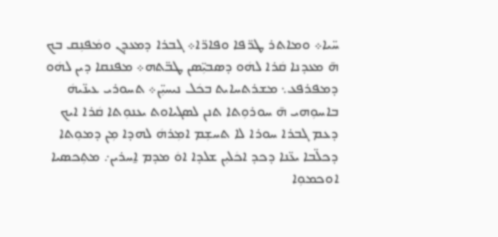ܚ̈ܝܐ܀ ܘܡܐܬܪ ܛܪ̈ܦܐ ܘܦܐܪ̈ܐ܀ ܓܒܪܐ ܕܡܥܕܢ ܘܡܿܦܢܼܩ ܒܟ ܗ̄ ܡܥܕܢܐ ܩܿܪܐ ܠܗܿܘ ܕܣܒܝܼ̈ܣܢ ܛܒ̈ܬܗ܀ ܡܦܢܩܐ ܕܝܢ ܠܗܿܘ ܕܡܦܪܦܥ܆ ܡܫܪܬܚܐܝܬ ܒܟܿܠ ܢܝܚܝܼ̈ܢ܀ ܬܚܘܪܝ ܥܝܢ̈ܝܗܿ ܒܐܚܘܼܗܝ ܗ̄ ܚܘܪܘܼܬܐ ܬܢܢ ܠܣܓܝܐܘܬ ܝܥܢܘܼܬܐ ܩܿܪܐ ܐܝܟ ܕܥܡ ܓܒܪܐ ܚܘܪܐ ܠܐ ܬܚܫܼܡ ܐܡܼܪܗܿ ܠܗܕܐ ܡܼܢ ܕܡܘܼܬܐ ܕܟܠ̈ܒܐ ܝܥ̈ܢܐ ܕܟܕ ܐܟܿܠܝܼܢ ܫܠܕܐ ܐܘܿ ܡܕܡ ܐ̱ܚܪܝܢ܇ ܡܬܼܟܣܝܐ ܐܘܟܡܘܼܐ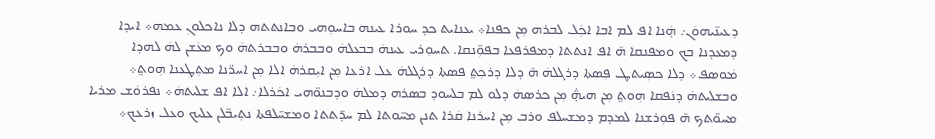ܕܥܝܢ̈ܝܗܘܿܢ܇ ܗ̣ܿܢܐ ܐܦ ܠܡ ܐܒܐ ܐܟܼܿܠ ܠܒܪܗ ܡܼܢ ܟܦܢܐ܀ ܝܥܢܐܝܬ ܟܕ ܚܘܪܐ ܥܝܢܗ ܒܐܚܘܼܗܝ ܘܒܐܢܬܬܗ ܕܠܐ ܢܐܟܠܘܢܼ ܥܡܗ܀ ܐܝܕܐ ܕܡܥܕܢܐ ܒܟ ܘܡܦܢܩܐ ܗ̄ ܐܦ ܐܢܬܬܐ ܕܡܦܪܦܥܐ ܒܦܘܼ̈ܢܩܐ. ܬܚܘܼܪܝ ܥܝܢܗܿ ܒܒܥܠܗܿ ܘܒܒܪܗܿ ܘܒܒܪܬܗܿ ܘܟ ܡܥܿܫܢ ܠܗܿ ܠܗܕܐ ܡܿܘܣܦ܀ ܕܠܐ ܟܣܼܝܬܜ ܦܼܣܬܐ ܕܪܓܠܗܿ ܗ̄ ܕܠܐ ܕܪܟܼܬ݀ ܦܣܬܐ ܕܪܓܠܗܿ ܥܠ ܐܪܥܐ ܡܼܢ ܐܝܼܩܪܗܿ ܐܠܐ ܡܼܢ ܐܚܪ̈ܢܐ ܡܬܼܛܥܢܐ ܗܼܘܬ݀܀ ܘܒܫܠܝܬܗܿ ܕܢܿܦܩܐ ܗܼܘܬ݀ ܡܼܢ ܗܞ ܡܼܢ ܟܪܣܗܿ ܕܠܘ ܠܡ ܒܠܚܘܕ ܒܣܪܗ ܕܡܠܗܿ ܘܕܒܢܘ̈ܗܝ ܐܟܿܪܠܐ܇ ܐܠܐ ܐܦ ܫܠܝܬܗܿ܀ ܢܦܪܘܿܫ ܡܪܝܐ ܡܚܘ̈ܬܟ ܗ̄ ܦܘܼܪܫܢܐ ܠܡܕܡ ܕܡܫܚܠܦ ܘܪܒ ܡܼܢ ܐܚܪܢܐ ܩܿܪܐ ܬܢܢ ܡܚ̈ܘܬܐ ܠܡ ܚܕ̈ܬܬܐ ܘܡܫܚ̈ܠܦܬܐ ܢܬܼܝܒ̈ܠܢ ܥܠܝܟ ܘܥܠ ܙܪܥܟ܀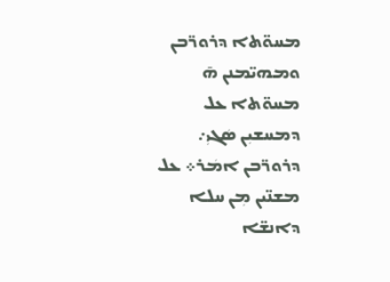ܡܚܘ̈ܬܐ ܕܪܘܪ̈ܒܢ ܘܡܗܝ̈ܡܢܢ ܗ̄ ܡܚܘ̈ܬܐ ܥܠ ܕܡܚܫܝܼܢ ܣܿܓܝܼ܇ ܕܪܘܪ̈ܒܢ ܐܡܿܪ܀ ܥܠ ܡܫܢ̈ܝܢ ܡܼܢ ܚܠܐ ܕܐܢܫ̈ܐ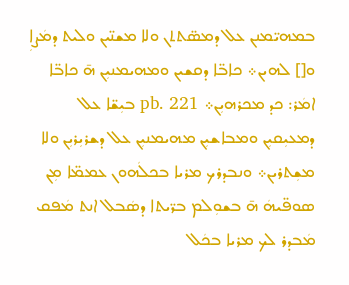ܒܡܗܝ̈ܡܢܢ ܥܠ ܕܡܣ̈ܬܬܢ ܘܠܐ ܡܫܢ̈ܝܢ ܘܠܝܬ ܕܡܿܨܐܼ ܘ[] ܠܗܝܢ܀ ܟܐܒ̈ܐ ܕܩܫܝܢ ܘܡܗܝܡܢܝܼܢ ܗ̄ ܟܐܒ̈ܐ ܐܡܿܪ: ܟܕ ܡܟܪܗܝܼܢ܀ pb. 221 ܒܝܼܫ̈ܐ ܥܠ ܕܡܥܝܼܩܝܼܢ ܘܡܒܐܫܝܼܢ ܡܗܝܡܢܝܼܢ ܥܠ ܕܫܪܝܼܪܝܼܢ ܘܠܐ ܡܫܼܬܪܝܢ܀ ܘܢܒܕܪܟ ܡܪܝܐ ܒܟܠܿܗܘܢ ܥܡܡ̈ܐ ܡܼܢ ܣܘܦ̈ܝܗܿ ܗ̄ ܒܫܘܼܠܡ ܒܪ̈ܝܬܐ ܕܣܿܒܠ ܐܢܬ ܡܿܦܩ ܡܿܒܕܪ ܠܟ ܡܪܝܐ ܒܟܿܠ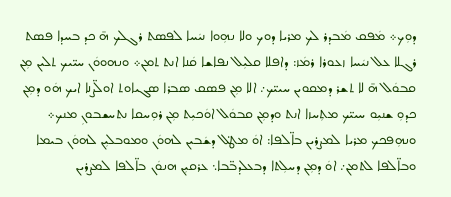ܕܘܼܟ܀ ܡܿܦܩ ܡܿܒܕܪ ܠܟ ܡܪܝܐ ܕܘܟ ܘܠܐ ܢܗܼܘܐ ܢܝܿܚܐ ܠܦܣܬ ܪܓܠܟ ܗ̄ ܟܕ ܒܚܕܐ ܦܣܬ ܪܓܠܐ ܥܠ ܢܝܿܚܐ ܙܥܘܪܐ ܪܡܿܙ: ܕܐܦܠܐ ܩܠܝܼܠ ܢܦܐܫܐ ܩܿܢܐ ܐܢܬ ܬܡܢ܀ ܘܢܗܘܘܿܢ ܚܝ̈ܝܟ ܬܠܝܢ ܡܼܢ ܩܒܘܿܠ ܗ̄ ܠܐ ܬܫܪ ܕܡܩܘܝܢ ܚܝܝ̈ܟ܇ ܐܠܐ ܡܼܢ ܦܣܩ ܣܒܪܐ ܣܓܝܐܘܬ ܐܘܠ̈ܨܢܐ ܐܝܟ ܗܿܘ ܕܡܼܢ ܟܕܘܼ ܫܢܝܼܘ ܚܝܝ̈ܟ ܡܬܼܚܙܐ ܐܢܬ ܘܕܡܼܢ ܩܒܘܿܠ ܐܘܿܟܝܼܬ ܡܼܢ ܪܘܼܚܩܐ ܢܬܚܫܒܘܢܼ ܡܢܟ܀ ܘܢܗܼܦܟܟ ܡܪܝܐ ܠܡܨܪܝܢ ܒܐ̈ܠܦܐ: ܐܘܿ ܡܛ݀ܠ ܕܫܿܒܝܢ ܠܗܘܿܢ ܘܡܘܒܠܝܼܢ ܠܗܘܿܢ ܒܝܡܐ ܘܒܐ̈ܠܦܐ ܠܬܡܢ܇ ܐܘܿ ܕܡܼܢ ܕܚܠܼܬܐ ܕܒܥܠܕܒ̈ܒܐ܆ ܥܪܩܝܼܢ ܗܢܘܿܢ ܒܐ̈ܠܦܐ ܠܡܨܪܝܢ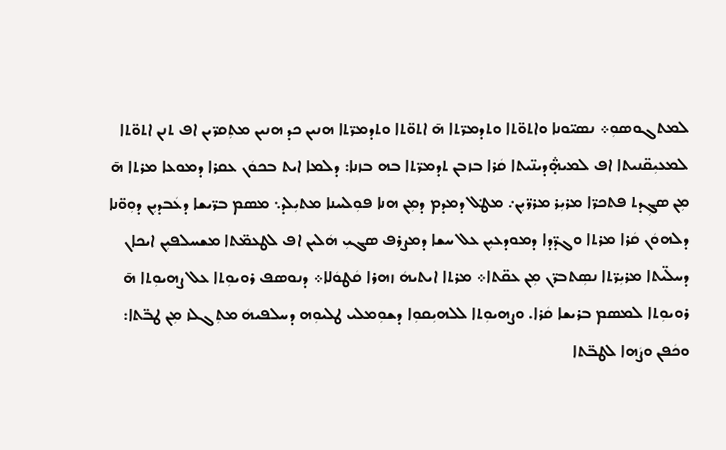ܠܡܬܓܘܣܘܼ܀ ܢܣܝ̈ܘܢܐ ܘܐܬܘ̈ܬܐ ܘܬܕܡܪ̈ܬܐ ܗ̄ ܐܬܘ̈ܬܐ ܘܬܕܡܪ̈ܬܐ ܗܢܝܢ ܟܕ ܗܢܝܢ ܡܬܼܩܪ̈ܝܢ ܐܦ ܬܢܢ ܐܬܘ̈ܬܐ ܠܡܥܝܼܩ̈ܢܝܬܐ ܐܦ ܠܡܞܕܝܢ̈ܝܬܐ ܩܿܪܐ ܒܙܒܢ ܬܕܡܪ̈ܬܐ ܒܗ ܒܙܢܐ: ܕܠܡܐ ܐܝܬ ܒܟܘܿܢ ܥܩܪܐ ܕܡܘܥܐ ܡܪܬܐ ܗ̄ ܡܼܢ ܣܓܼܕܬ ܦܬܟܪ̈ܐ ܡܪܝܼܪ ܡܪܪ̈ܝܼܢ܇ ܡܛ݀ܠ ܕܡܕܡ ܕܡܼܢ ܗܢܐ ܦܘܼܠܚܢܐ ܡܬܝܼܠܕ܆ ܡܣܡ ܒܪ̈ܝܫܐ ܕܥܿܒܕܝܼܢ ܕܘܼܘ̈ܢܐ ܕܠܗܘܿܢ ܩܿܪܐ ܡܪܬܐ ܘܓܕ̈ܕܐ ܕܡܘܕܥܝܼܢ ܥܠ ܚܫܐ ܕܡܨܪܦ ܣܓܝܼ ܗܿܠܝܢ ܐܦ ܠܛܥܡ̈ܬܐ ܡܫܚܠܦܝܼܢ ܐܝܟܐܢ ܕܚܠ̈ܝܬܐ ܡܪܝܼܪ̈ܬܐ ܢܣܼܬܒܪ̈ܢ ܡܼܢ ܥܩ̈ܬܐ܀ ܡܪܬܐ ܐܝܬܝܗܿ ܙܗܪܐ ܩܿܛܘܿܠܐ܀ ܕܢܘܣܦ ܪܘܝܘܼܬܐ ܥܠ ܨܗܝܘܼܬܐ ܗ̄ ܪܘܝܘܼܬܐ ܠܡܣܡ ܒܪܝܫܐ ܩܿܪܐ. ܘܨܗܝܘܼܬܐ ܠܠܗܝܼܩܘܼܐ ܕܫܘܼܡܠܝ ܛܠܝܘܼܗ ܕܚܠܦܝܗܿ ܡܬܼܓܠܙ ܡܼܢ ܛܒ̈ܬܐ: ܘܟܿܦܢ ܘܨܿܗܐ ܠܛܒ̈ܬܐ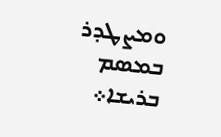ܘܡܨܛܕܪ ܒܡܣܡ ܒܪܝܫܐ܀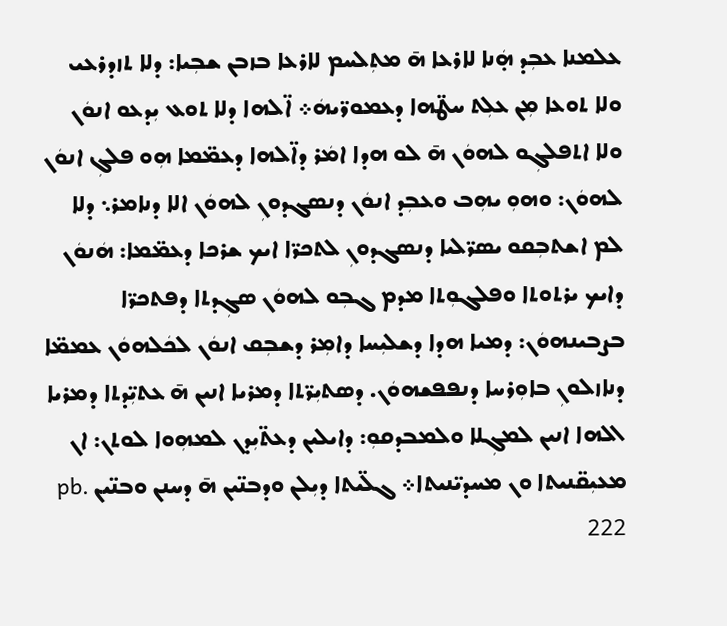ܥܠܡܢܐ ܥܒܼܕ ܗ̣ܿܢܐ ܠܐܪܥܐ ܗ̄ ܡܬܼܠܚܡ ܠܐܪܥܐ ܒܙܒܢ ܫܒܼܝܐ: ܕܠܐ ܬܙܕܪܥܝ ܘܠܐ ܬܘܥܐ ܡܼܢ ܥܠܼܬ ܚܛ̈ܗܐ ܕܥܡܘܪ̈ܝܗܿ܀ ܐ̈ܠܗܐ ܕܠܐ ܬܘܥ ܝܼܕܥܘ ܐܢܘܿܢ ܘܠܐ ܐܬܦܠܓܼܘ ܠܗܘܿܢ ܗ̄ ܠܘ ܗܕܐ ܐܡܿܪ ܕܐ̈ܠܗܐ ܕܥܡ̈ܡܐ ܗܼܘ ܦܠܓܼ ܐܢܘܿܢ ܠܗܘܿܢ: ܘܗܘܼ ܝܗܼܒ ܘܥܒܼܕ ܐܢܘܿܢ ܕܢܣܓܕܘܢܼ ܠܗܘܿܢ ܐܠܐ ܕܢܐܡܪ܆ ܕܠܐ ܠܡ ܐܫܬܒܼܩܘ ܝܣܪ̈ܠܝܐ ܕܢܣܓܕܘܢܼ ܠܬܟܪ̈ܐ ܐܝܟ ܫܪܟܐ ܕܥܡ̈ܡܐ: ܗܿܢܘܿܢ ܕܐܝܟ ܝܪܬܘܬܐ ܘܦܠܓܘܼܬܐ ܡܕܡ ܓܒܼܘ ܠܗܘܿܢ ܣܓܼܕܬܐ ܕܦܬܟܪ̈ܐ ܒܨܒܝܢܗܘܿܢ: ܕܡܝܐ ܗܕܐ ܕܫܠܝܼܚܐ ܕܐܡܼܪ ܕܫܒܼܩ ܐܢܘܿܢ ܠܟܿܠܗܘܿܢ ܥܡܡ̈ܐ ܕܢܐܙܠܘܢܼ ܒܐܘܼܪܚܐ ܕܢܦܦܫܗܘܿܢ. ܕܣܬܝܼܪ̈ܬܐ ܕܡܪܝܐ ܐܢܝܢ ܗ̄ ܥܬܝܼ̈ܕܬܐ ܕܡܪܝܐ ܐܠܗܐ ܐܢܝܢ ܠܡܓܼܠܐ ܘܠܡܒܕܩܘܼ: ܕܐܝܠܝܢ ܕܥܬ̈ܝܼܕܢ ܠܡܗܼܘܐ ܠܘܬܢ: ܐܢ ܡܥܝܼܩ̈ܢܝܬܐ ܘܢ ܡܚܕܝ̈ܢܝܬܐ܀ ܓܠ̈ܝܬܐ ܕܝܼܠܢ ܘܕܒܢ̈ܝܢ ܗ̄ ܕܚܢܢ ܘܒܢ̈ܝܢ pb. 222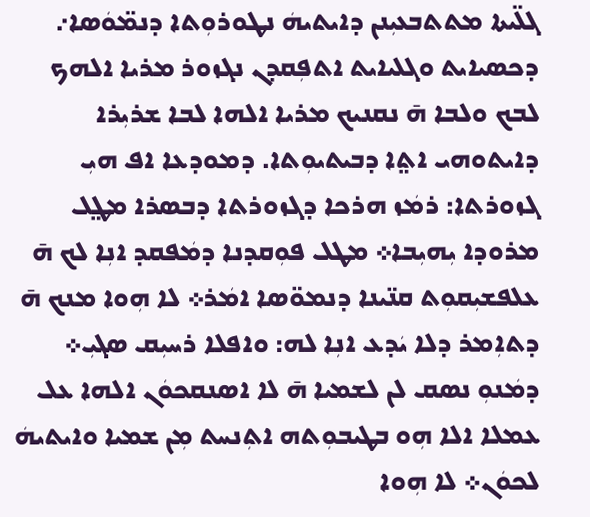ܓܠ̈ܝܬܐ ܡܬܬܒܥܝܼܢܢ ܕܐܝܬܝܗܿ ܢܛܘܪܘܼܬܐ ܕܢܡ̈ܘܿܣܐ܇ ܕܟܣܝܐܝܬ ܘܓܠܝܐܝܬ ܐܬܦܼܩܕܢ ܢܓܙܘܪ ܡܪܝܐ ܐܠܗܟ ܠܒܟ ܘܠܒܐ ܗ̄ ܢܩܢܝܟ ܡܪܝܐ ܐܠܗܐ ܠܒܐ ܫܪܝܼܪܐ ܕܐܝܬܘܗܝ ܐܬ݀ܐ ܕܒܝܬܝܘܼܬܐ. ܕܡܘܕܥܐ ܐܦ ܗܝܼ ܓܙܘܪܬܐ: ܪܡܿܙ ܗܪܟܐ ܕܓܙܘܪܬܐ ܕܒܣܪܐ ܡܛ݀ܠ ܡܪܘܕܐ ܝܼܗܝܼܒܐ܀ ܡܛܠ ܦܘܼܩܕܢܐ ܕܡܿܦܩܕ ܐܢܼܐ ܠܟ ܗ̄ ܥܠܦܫܝܼܩܘܼܬ ܩܢ̈ܝܢܐ ܕܢܡܘ̈ܣܐ ܐܡܿܪ܀ ܠܐ ܗܼܘܐ ܡܢܟ ܗ̄ ܕܬܐܼܡܪ ܕܠܐ ܝܿܕܥ ܐܢܼܐ ܠܗ: ܘܐܦܠܐ ܪܚܝܼܩ ܣܓܝܼ܀ ܕܡܿܢܘܼ ܢܣܩ ܠܢ ܠܫܡܝܐ ܗ̄ ܠܐ ܐܣܢܩܟܘܿܢ ܐܠܗܐ ܥܠ ܥܡܠܐ ܐܠܐ ܗܼܘ ܒܛܝܒܘܼܬܗ ܐܬܼܢܚܬ ܡܼܢ ܫܡܝܐ ܘܐܝܬܝܗܿ ܠܟܘܿܢ܀ ܠܐ ܗܼܘܐ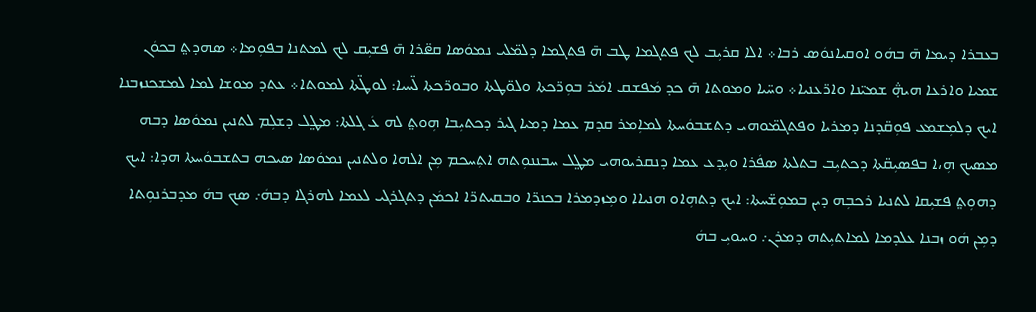ܒܥܒܪܐ ܕܝܡܐ ܗ̄ ܒܗܿܘ ܐܘܩܝܐܢܘܿܣ ܪܒܐ܀ ܐܠܐ ܩܪܝܼܒ ܠܟ ܦܬܓܡܐ ܛܒ ܗ̄ ܦܬܓܡܐ ܕܠܡ̈ܠܝ ܢܡܘܿܣܐ ܩܧܪܐ ܗ̄ ܦܫܝܼܩ ܠܟ ܠܡܬܢܐ ܒܦܘܼܡܐ܀ ܣܗܕܬ݀ ܒܟܘܿܢ ܫܡܝܐ ܘܐܪܥܐ ܗܞ ܫܡܝ̈ܢܐ ܘܐܪ̈ܥܢܝܐ܀ ܘܚ̈ܝܐ ܘܡܘܬܐ ܗ̄ ܟܕ ܡܿܦܫܩ ܐܡܿܪ ܒܘܼܪ̈ܟܬܐ ܘܠܘ̈ܛܬܐ ܘܒܘܪ̈ܟܬܐ ܠ̈ܚܝܐ: ܠܘܛ̈ܬܐ ܠܡܘܬܐ܀ ܥܬܕ ܡܘܫܐ ܠܡܐ ܠܡܫܟܢܙܒܢܐ ܐܝܟ ܕܠܡܼܫܡܥ ܦܘܼܩ̈ܕܢܐ ܕܡܪܝܐ ܘܦܬܓܡ̈ܘܗܝ ܕܬܫܒܘܿܚܬܐ ܠܡܐܼܡܪ ܩܕܡ ܥܡܐ ܕܡܝܐ ܓܝܪ ܕܟܬܝܼܒܐ ܗܼܘܬ݀ ܠܗ ܥܿ ܓܠܬܐ: ܡܛ݀ܠ ܕܫܠܼܡ ܠܬܢܝܢ ܢܡܘܿܣܐ ܕܒܗ ܡܣܝܟ ܗܼ،ܐ ܒܦܣܝܼܩ̈ܬܐ ܕܟܬܝܼܒ ܒܬܠܬܐ ܣܦܿܪܐ ܘܝܼܕܥ ܥܡܐ ܕܢܩܪܝܘܗܝ ܡܛ݀ܠ ܚܒܢܢܘܼܬܗ ܐܬܼܚܟܡ ܡܼܢ ܐܠܗܐ ܘܠܬܢܝܢ ܢܡܘܿܣܐ ܣܝܟܗ ܒܬܫܒܘܿܚܬܐ ܗܕܐ: ܐܝܟ ܕܗܘܼܬ݀ ܦܫܝܼܩܐ ܠܬܢܝܐ ܪܟܒܼܗ ܕܝܢ ܒܡܘܼܫ̈ܚܬܐ: ܐܝܟ ܕܬܗܼܐܘ ܗܢܝܐܐ ܘܡܼܙܕܡܪܐ ܒܟܢܪ̈ܐ ܘܒܩܝܬܪ̈ܐ ܐܟܡܿܢ ܕܬܓܪܓܝ ܠܥܡܐ ܠܗܪܓܐ ܕܒܗܿ܇ ܣܟ ܒܗܿ ܡܕܒܪܢܘܼܬܐ ܕܡܼܢ ܗܿܘ ܙܒܢܐ ܥܠܕܡܐ ܠܡܐܬܝܼܬܗ ܕܡܪܢ܇ ܘܚܘܝܼ ܒܗܿ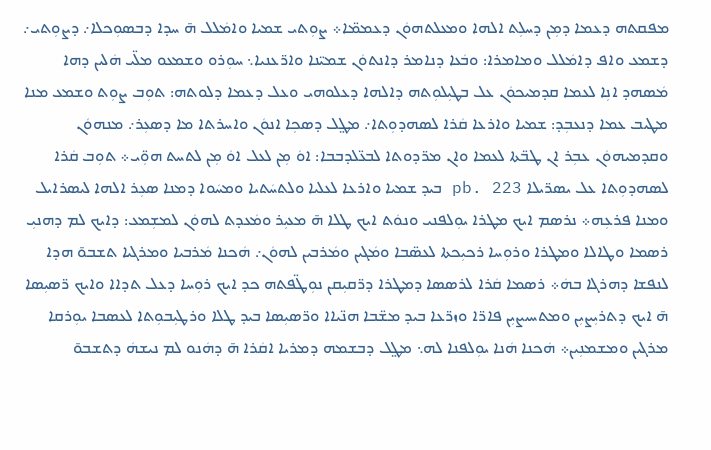ܡܦܩܬܗ ܕܥܡܐ ܕܡܼܢ ܕܚܠܼܬ ܐܠܗܐ ܘܡܥܠܬܗܘܿܢ ܕܥܡܡ̈ܐ܀ ܨܘܼܬܝ ܫܡܝܐ ܘܐܡܿܠܠ ܗ̄ ܚܕܐ ܕܒܣܘܼܟܠܐ܇ ܕܨܘܼܬܝ܇ ܕܫܡܥ ܘܐܦ ܕܐܡܿܠܠ ܘܡܐܡܪܐ: ܘܒܿܥܐ ܕܢܐܡܪ ܕܐܢܬܘܿܢ ܫܡܝ̈ܢܐ ܘܐܪ̈ܥܢܝܐ܆ ܚܘܼܪܘ ܘܫܡܥܘ ܡܠ̈ܝ ܗܿܠܝܢ ܕܗܐ ܡܿܣܗܕ ܐܢܼܐ ܠܥܡܐ ܩܕܡܝܟܘܿܢ ܥܠ ܒܛܝܼܠܘܼܬܗ ܕܐܠܗܐ ܕܥܠܘܗܝ ܘܥܠ ܕܥܡܐ ܕܠܘܬܗ: ܬܘܼܒ ܨܘܼܬ ܘܫܡܥ ܡܢܐ ܡܛܝܒ ܥܡܐ ܕܢܥܒܼܕ: ܫܡܝܐ ܘܐܪܥܐ ܩܿܪܐ ܠܣܗܕܘܼܬܐ܇ ܡܛ݀ܠ ܕܣܟܼܐ ܐܢܘܿܢ ܘܐܚܪܬܐ ܡܐ ܕܣܥܼܪ܇ ܡܢܗܘܿܢ ܘܩܕܡܝܗܘܿܢ ܥܒܼܪ ܐܢ ܛܒ̈ܬܐ ܠܥܡܐ ܘܐܢ ܡܪ̈ܕܘܬܐ ܠܒܥ̈ܠܕܒܒܐ: ܐܘܿ ܡܼܢ ܠܥܠ ܐܘܿ ܡܼܢ ܠܬܚܬ ܗܘܼ̈ܝ܀ ܬܘܼܒ ܩܿܪܐ ܠܣܗܕܘܼܬܐ ܥܠ ܝܣܪ̈ܝܠܐ pb. 223 ܒܝܕ ܫܡܝܐ ܘܐܪܥܐ ܠܥܠܝܐ ܘܠܬܚܿܬܝܐ ܘܡܚܿܘܐ ܕܡܢܐ ܣܥܼܪ ܐܠܗܐ ܠܝܣܪܐܝܠ ܘܡܢܐ ܦܪܥܼܗ܀ ܢܪܣܡ ܐܝܟ ܡܛܪܐ ܝܘܼܠܦܢܝ ܘܢܘܿܬ ܐܝܟ ܛܠܐ ܗ̄ ܡܥܝܼܪ ܘܡܿܥܕܬ ܠܗܘܿܢ ܠܡܫܼܡܥ: ܕܐܝܟ ܠܡ ܕܗܢܝܼ ܪܣܡܐ ܘܛܐܠܐ ܘܡܛܪܐ ܘܪܘܼܚܐ ܪܟܝܼܟܬܐ ܠܥܣ̈ܒܐ ܘܡܿܓܝܢ ܘܡܿܪܒܝܢ ܠܗܘܿܢ܇ ܗܿܟܢܐ ܡܿܪܒܝܐ ܘܡܪܓܝܐ ܬܫܒܘ̄ ܗܕܐ ܠܢܦܫܐ ܕܗܪܓܐ ܒܗܿ܀ ܪܣܡܐ ܩܿܪܐ ܠܪܣܣܐ ܕܡܛܪܐ ܕܪ̈ܩܝܼܩܢ ܢܘܼܛ̈ܦܬܗ ܟܕ ܐܝܟ ܪܘܼܚܐ ܕܥܠ ܬܕܐܐ ܘܐܝܟ ܪ̈ܣܝܼܣܐ ܗ̄ ܐܝܟ ܕܬܪܝܼܨܝܼܢ ܘܡܬܚܝܨܝܼܢ ܦܐܪ̈ܐ ܘܙܪ̈ܥܐ ܒܝܕ ܡܫ̈ܒܐ ܗܢ̈ܝܐܐ ܘܪ̈ܣܝܼܣܐ ܒܝܕ ܛܠܐ ܘܪܛܝܼܒܘܼܬܐ ܠܥܣܒܐ ܝܘܼܪܩܐ ܡܪܓܝܢ ܘܡܫܡܢܼܝܢ܀ ܗܿܟܢܐ ܗܿܢܐ ܝܘܼܠܦܢܐ ܠܗ܆ ܡܛ݀ܠ ܕܒܫܡܗ ܕܡܪܝܐ ܐܩܿܪܐ ܗ̄ ܕܗܿܢܘ ܠܡ ܢܝܫܗܿ ܕܬܫܒܘ̄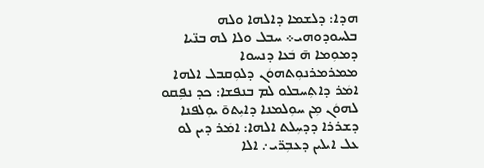ܗܕܐ: ܕܠܫܡܐ ܕܐܠܗܐ ܘܠܗ ܒܠܚܘܕܘܗܝ܀ ܚܒܠ ܘܠܐ ܠܗ ܒܢ̈ܝܐ ܕܡܘܼܡܐ ܗ̄ ܒܿܥܐ ܕܢܚܘܐ ܡܡܪܡܪܢܘܼܬܗܘܿܢ ܕܠܘܼܩܒܠ ܐܠܗܐ ܐܡܿܪ ܕܐܬܼܚܒܠܘ ܠܡ ܒܢܦܫܐ: ܟܕ ܢܦܼܩܘ ܠܗܘܿܢ ܡܼܢ ܚܘܼܠܡܢܐ ܕܐܝܼܬܘ̄ ܝܘܼܠܦܢܐ ܕܫܪܪܐ ܕܕܚܼܠܬ ܐܠܗܐ: ܐܡܿܪ ܕܝܢ ܠܘ ܥܠ ܐܝܠܝܢ ܕܥܒܼܪ̈ܝ܇ ܐܠܐ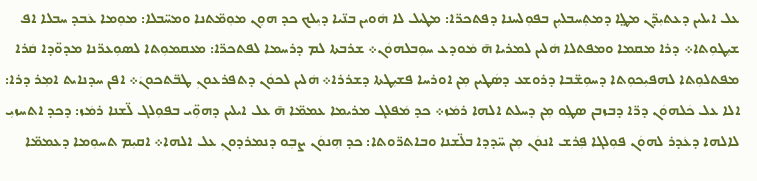ܥܠ ܐܝܠܝܢ ܕܥܬܝܼܕ̈ܢ ܡܛ݀ܐ ܕܡܬܼܚܒܠܝܼܢ ܒܦܘܼܠܚܢܐ ܕܦܬܟܪ̈ܐ: ܡܛܝܠ ܠܐ ܗܿܘܝܢ ܒܢ̈ܝܐ ܕܝܼܠܟ ܟܕ ܗܘܼܢ ܡܘܼܡ̈ܬܢܐ ܘܡܚ̈ܒܠܐ: ܡܘܼܡܐ ܥܿܒܕ ܚܒܠܐ ܐܦ ܫܝܼܛܘܼܬܐ܀ ܕܪܐ ܡܩܡܐ ܘܡܦܬܠܐ ܗܿܠܝܢ ܠܡܪܝܐ ܗ̄ ܡܿܘܕܥ ܚܘܼܒܠܗܘܿܢ܀ ܫܪܒܬܐ ܠܡ ܕܪܚܡܐ ܠܦܬܟܪ̈ܐ: ܡܥܩܡܘܼܬܐ ܠܣܘܼܥܪ̈ܢܐ ܡܕܘ̈ܕܐ ܩܿܪܐ ܡܦܬܠܘܼܬܐ ܠܗܦܝܼܟܘܼܬܐ ܕܚܘܼܫ̈ܒܐ ܕܪܘܫܥ ܕܣܿܛܝܢ ܡܼܢ ܐܘܪܚܐ ܦܫܝܼܛܬܐ ܕܫܪܪܐ܀ ܗܿܠܝܢ ܠܟܘܿܢ ܕܬܦܪܥܘܢܼ ܛܒ̈ܬܟܘܢܿ܀ ܐܦܢ ܚܕܢܐܝܬ ܐܡܼܪ ܕܪܐ: ܐܠܐ ܥܠ ܟܿܠܗܘܿܢ ܕܪ̈ܐ ܕܒܙܒܢ ܣܛܼܘ ܡܼܢ ܕܚܠܬ ܐܠܗܐ ܪܡܿܙ܀ ܟܕ ܡܿܦܠܓ ܡܪܝܡܐ ܥܡܡ̈ܐ ܗ̄ ܥܠ ܐܝܠܝܢ ܕܗܘܼ̈ܝ ܒܦܘܼܠܓ ܠ̈ܫܢܐ ܪܡܿܙ: ܕܟܕ ܐܬܚܙܝܼ ܠܐܠܗܐ ܕܥܿܕܪ ܠܗܘܿܢ ܦܘܼܠܓܐ ܦܼܪܫ ܐܢܘܿܢ ܡܼܢ ܚ̈ܕܕܐ ܒܠ̈ܫܢܐ ܘܒܐܬܪ̈ܘܬܐ: ܟܕ ܗܼܢܘܿܢ ܨܒܼܘ ܕܢܡܪܕܘܢܼ ܥܠ ܐܠܗܐ܀ ܐܩܝܼܡ ܬܚܘܼܡܐ ܕܥܡܡ̈ܐ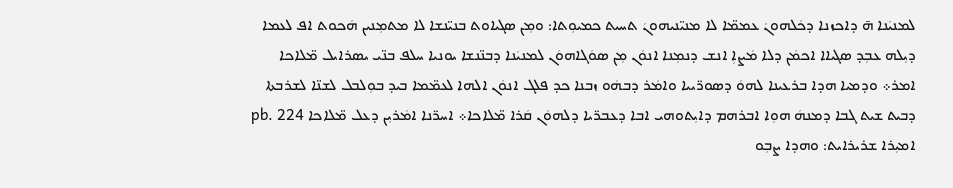ܠܡܢܝܿܢܐ ܗ̄ ܕܐܟܙܢܐ ܕܟܿܠܗܘܢܿ ܥܡܡ̈ܐ ܠܐ ܡܢܝ̈ܢܝܗܘܢܿ ܬܚܝܬ ܟܡܝܘܼܬܐ: ܘܡܼܢ ܣܓܝܐܘܬ ܒܢܝ̈ܢܫܐ ܠܐ ܡܬܡܼܢܝܢ ܗܿܟܘܬ ܐܦ ܠܥܡܐ ܕܝܼܠܗ ܥܒܼܕ ܣܓܝܐܐ ܐܟܡܿܢ ܕܠܐ ܡܿܨܐܼ ܐܢܫ ܕܢܡܼܢܐ ܐܢܘܿܢ ܡܼܢ ܣܘܿܓܐܗܘܿܢ ܠܡܢܝܿܢܐ ܕܒܢ̈ܢܫܐ ܝܘܢܝܐ ܚܠܦ ܒܢ̈ܝ ܝܣܪܐܝܠ ܡ̈ܠܐܟܐ ܐܡܪ܀ ܘܕܡܝܐ ܗܕܐ ܒܪܥܝܢܐ ܠܗܘܿ ܕܣܘܪ̈ܝܝܐ ܘܐܡܿܪ ܕܒܗܿܘ ܙܒܢܐ ܟܕ ܦܠܓ ܐܢܘܿܢ ܐܠܗܐ ܠܥܡ̈ܡܐ ܒܝܕ ܒܘܼܠܒܠ ܠܫܢ̈ܐ ܠܫܪܒܬܐ ܕܒܝܬ ܫܝܬ ܓܒܐ ܕܡܢܗܿ ܗܘܼܐ ܐܒܪܗܡ ܕܐܝܼܬܘܗܝ ܐܒܐ ܕܥܒܪ̈ܝܐ ܕܠܗܘܿܢ ܩܿܪܐ ܡ̈ܠܐܟܐ܀ ܐܚܪ̈ܢܐ ܐܡܿܪܝܼܢ ܕܥܠ ܡ̈ܠܐܟܐ pb. 224 ܐܡܝܼܪܐ ܫܪܝܪܐܝܬ: ܘܗܕܐ ܨܒܼܘ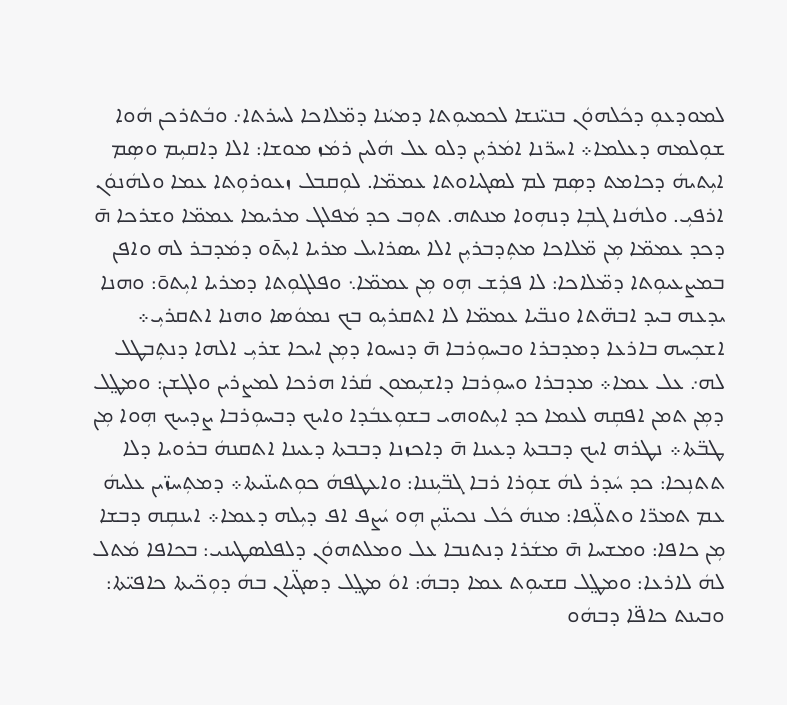ܠܡܘܕܥܘܼ ܕܟܿܠܗܘܿܢ ܒܢܝ̈ܢܫܐ ܠܟܡܝܘܼܬܐ ܕܡܝܿܢܐ ܕܡ̈ܠܐܟܐ ܠܚܪܬܐ܇ ܘܒܿܬܪܟܢ ܗܿܘܐ ܫܘܼܠܡܗ ܕܥܠܡܐ܀ ܐܚܪ̈ܢܐ ܐܡܿܪܝܼܢ ܕܠܘ ܥܠ ܗܿܠܝܢ ܪܡܿܙ ܡܘܫܐ: ܐܠܐ ܕܐܩܝܼܡ ܘܣܼܡ ܐܝܼܬܝܗܿ ܕܟܐܡܬ ܕܣܼܡ ܠܡ ܠܣܓܝܐܘܬܐ ܥܡܡ̈ܐ. ܠܘܼܩܒܠ ܙܥܘܪܘܼܬܐ ܥܡܐ ܘܠܗܿܢܘܿܢ ܐܪܦܝܼ. ܘܠܗܿܢܐ ܓܒܼܐ ܕܢܗܼܘܐ ܡܢܬܗ. ܬܘܼܒ ܟܕ ܡܿܦܠܓ ܡܪܝܡܐ ܥܡܡ̈ܐ ܘܫܪܟܐ ܗ̄ ܕܟܕ ܥܡܡ̈ܐ ܡܼܢ ܡ̈ܠܐܟܐ ܡܬܼܕܒܪܝܼܢ ܐܠܐ ܝܣܪܐܝܠ ܡܪܝܐ ܐܝܼܬ̄ܘ ܕܡܿܕܒܪ ܠܗ ܘܐܦܢ ܒܡܨܥܝܘܼܬܐ ܕܡ̈ܠܐܟܐ: ܠܐ ܦܪܼܫ ܗܼܘ ܡܼܢ ܥܡܡ̈ܐ܆ ܘܦܠܓܘܼܬܐ ܕܡܪܝܐ ܐܝܼܬܘ̄: ܘܗܢܐ ܝܕܥܗ ܒܝܕ ܐܒܗ̈ܬܐ ܘܢܒ̈ܝܐ ܥܡܡ̈ܐ ܠܐ ܐܬܩܪܝܼܘ ܒܟ ܢܡܘܿܣܐ ܘܗܢܐ ܐܬܩܪܝܼ܀ ܐܫܟܼܚܗ ܒܐܪܥܐ ܕܡܕܒܪܐ ܘܒܚܘܼܪܒܐ ܗ̄ ܕܢܚܘܐ ܕܡܼܢ ܐܝܟܐ ܫܪܝܼ ܐܠܗܐ ܕܢܬܼܒܛܠ ܠܗ܇ ܥܠ ܥܡܐ܀ ܡܕܒܪܐ ܘܚܘܼܪܒܐ ܕܐܫܝܼܡܘܢ ܩܿܪܐ ܗܪܟܐ ܠܡܨܪܝܢ ܘܠܓܫܢ: ܘܡܛ݀ܠ ܕܡܼܢ ܬܡܢ ܐܦܩܼܗ ܠܥܡܐ ܟܕ ܐܝܼܬܘܗܝ ܒܫܘܼܥܒܿܕܐ ܘܐܝܟ ܕܒܚܘܼܪܒܐ ܨܕܝܝܟ ܗܼܘܐ ܡܼܢ ܛܒ̈ܬܐ܀ ܢܛܪܗ ܐܝܟ ܕܒܒܬܐ ܕܥܝܢܐ ܗ̄ ܕܐܟܙܢܐ ܕܒܒܬܐ ܕܥܝܢܐ ܐܬܩܢܗܿ ܒܪܘܝܐ ܕܠܐ ܬܬܢܼܟܐ: ܟܕ ܚܿܕܪ ܠܗܿ ܫܘܼܪܐ ܪܒܐ ܓܒ̈ܝܼܢܢܐ: ܘܐܥܛܦܗܿ ܟܘܼܬܝܢ̈ܝܬܐ܀ ܕܡܬܼܚܙ̈ܝܢ ܥܠܝܗܿ ܥܡ ܬܡܪ̈ܐ ܘܬܠ̈ܝܼܦܐ: ܡܢܗܿ ܟܿܠ ܢܟܝܢ̈ܝܼܢ ܗܼܘ ܝܿܨܦ ܐܦ ܕܝܼܠܗ ܕܥܡܐ܀ ܐܝܢܩܼܗ ܕܒܫܐ ܡܼܢ ܟܐܦܐ: ܘܡܫܚܐ ܗ̄ ܡܫܿܪܐ ܕܢܬܢܒܐ ܥܠ ܘܡܠܬܗܘܿܢ ܕܠܦܠܣܛܝܢܝ: ܒܟܐܦܐ ܡܿܬܠ ܠܗܿ ܠܐܪܥܐ: ܘܡܛ݀ܠ ܩܫܝܘܼܬ ܥܡܐ ܕܒܗܿ: ܐܘܿ ܡܛ݀ܠ ܕܣܓ̈ܝܐܢ ܒܗܿ ܕܘܼܟ̈ܝܬܐ ܟܐܦܝ̈ܬܐ: ܘܒܝܢܬ ܟܐܦ̈ܐ ܕܒܗܿܘ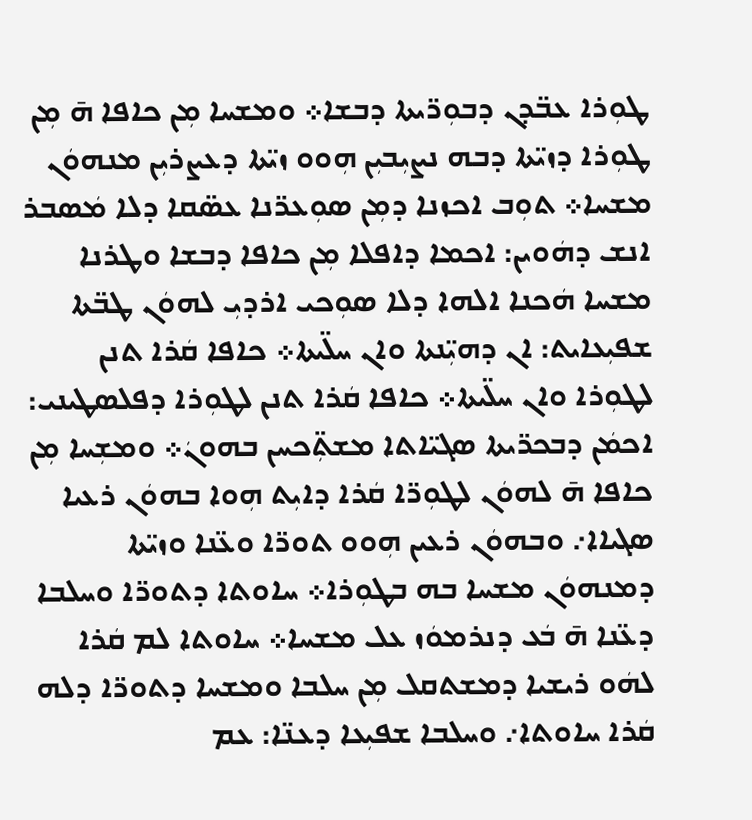ܛܘܼܪܐ ܥܒ̈ܕܢ ܕܒܘܼܪ̈ܝܬܐ ܕܒܫܐ܀ ܘܡܫܚܐ ܡܼܢ ܟܐܦܐ ܗ̄ ܡܼܢ ܛܘܼܪܐ ܕܙܝ̈ܬܐ ܕܒܗ ܢܨܝܼܒܝܼܢ ܗܼܘܘ ܙܝ̈ܬܐ ܕܥܨܪܝܼܢ ܡܢܗܘܿܢ ܡܫܚܐ܀ ܬܘܼܒ ܐܟܙܢܐ ܕܡܼܢ ܣܘܼܥܪ̈ܢܐ ܥܣ̈ܩܐ ܕܠܐ ܡܿܣܒܪ ܐܢܫ ܕܗܿܘܝܢ: ܐܟܡܐ ܕܐܦܠܐ ܡܼܢ ܟܐܦܐ ܕܒܫܐ ܘܛܪܢܐ ܡܫܚܐ ܗܿܟܢܐ ܐܠܗܐ ܕܠܐ ܣܘܼܟܝ ܐܪܕܝܼ ܠܗܘܿܢ ܛܒ̈ܬܐ ܫܦܝܼܥܐܝܬ: ܐܢ ܕܗܝܼ̈ܢܬܐ ܘܐܢ ܚܠ̈ܝܬܐ܀ ܟܐܦܐ ܩܿܪܐ ܬܢܢ ܠܛܘܼܪܐ ܘܐܢ ܚܠ̈ܝܬܐ܀ ܟܐܦܐ ܩܿܪܐ ܬܢܢ ܠܛܘܼܪܐ ܕܦܠܣܛܝܢܝ: ܐܟܡܿܢ ܕܒܟܪ̈ܝܬܐ ܣܓܝ̈ܐܬܐ ܡܫܬܼ̈ܟܚܢ ܒܗܘܢܿ܀ ܘܡܫܼܚܐ ܡܼܢ ܟܐܦܐ ܗ̄ ܠܗܘܿܢ ܠܛܘܼܪ̈ܐ ܩܿܪܐ ܕܐܝܼܬ ܗܼܘܐ ܒܗܘܿܢ ܪܥܝܐ ܣܓܝܐܐ܇ ܘܒܗܘܿܢ ܪܥܝܢ ܗܼܘܘ ܬܘܪ̈ܐ ܘܥ̈ܢܐ ܘܙܝ̈ܬܐ ܕܡܢܗܘܿܢ ܡܫܚܐ ܒܗ ܒܛܘܼܪܐ܀ ܚܐܘܬܐ ܕܬܘܪ̈ܐ ܘܚܠܒܐ ܕܥ̈ܢܐ ܗ̄ ܒܿܥ ܕܢܪܡܘܿܙ ܥܠ ܡܫܚܐ܀ ܚܐܘܬܐ ܠܡ ܩܿܪܐ ܠܗܿܘ ܪܝܫܝܐ ܕܡܫܬܩܠ ܡܼܢ ܚܠܒܐ ܘܡܫܚܐ ܕܬܘܪ̈ܐ ܕܠܗ ܩܿܪܐ ܚܐܘܬܐ܇ ܘܚܠܒܐ ܫܦܝܼܥܐ ܕܥܢ̈ܐ: ܥܡ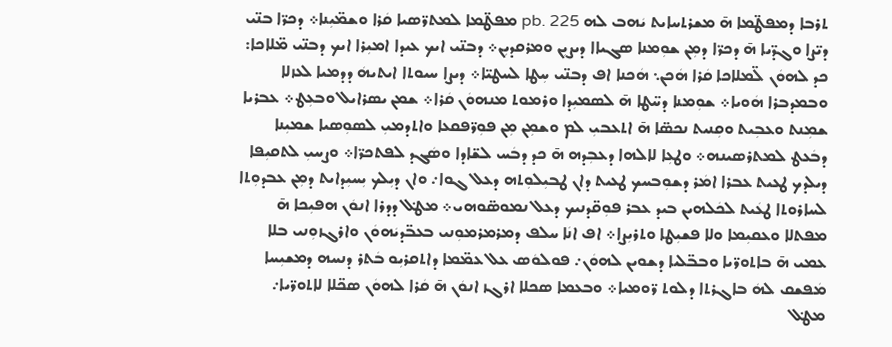ܬܪܒܐ ܕܡܦܛ̈ܡܐ ܗ̄ ܡܫܪܬܚܐܝܬ ܝܿܗܒ ܠܗ pb. 225 ܡܦܛ̈ܡܐ ܠܡܬܪ̈ܣܝܐ ܩܿܪܐ ܘܫܡ̈ܝܼܢܐ܀ ܕܟܪ̈ܐ ܒܢ̈ܝ ܕܝ̈ܨܐ ܘܓܕ̈ܝܐ ܗ̄ ܕܟܪ̈ܐ ܕܡܼܢ ܫܘܼܡܢܐ ܣܓܝܐܐ ܕܝܨܝܼܢ ܘܡܪܩܕܝܼܢ܀ ܕܒܢ̈ܝ ܐܝܟ ܥܝܕܐ ܐܡܝܼܪܐ ܐܝܟ ܕܒܢ̈ܝ ܡ̈ܠܐܟܐ: ܟܕ ܠܗܘܿܢ ܠ̈ܡܠܐܟܐ ܩܿܪܐ ܗܿܟܢ܆ ܗܿܟܢܐ ܐܦ ܕܒܢ̈ܝ ܚܼܛܐ ܠܚܛܝ̈ܐ܀ ܕܝܨܐ ܚܝܘܬܐ ܐܝܬܝܗܿ ܕܕܡܝܐ ܠܥܙܠܐ ܘܒܡܕܒܪܐ ܗܿܘܝܐ܀ ܫܘܼܡܢܐ ܕܚ̈ܛܐ ܗ̄ ܠܣܡܝܼܕܐ ܘܪܡܘܬ ܡܢܗܘܿܢ ܩܿܪܐ܀ ܫܡܢ ܝܣܪܐܝܠ ܘܒܥܼܛ܀ ܥܒܪܝܐ ܫܡܼܢܬ ܘܥܒܼܝܬ ܘܩܼܢܝܬ ܢܟܣ̈ܐ ܗ̄ ܐܬܥܒܝܼ ܠܡ ܘܫܡܼܢ ܡܼܢ ܦܘܼܪ̈ܦܩܥܐ ܘܐܬܕܡܝܼ ܠܣܘܼܣܝܐ ܫܡܝܼܢܐ ܕܒܿܥܛ ܠܡܬܪܣܝܢܗ܀ ܘܛܥܼܐ ܠܐܠܗܐ ܕܥܒܼܕܗ ܗ̄ ܟܕ ܕܒܿܚ ܠܫ̈ܐܕܐ ܘܣܿܓܕ ܠܦܬܟܪ̈ܐ܀ ܘܨܚܝܼ ܠܬܩܝܼܦܐ ܕܝܠܕܟ ܛܥܝܬ ܥܒܪܐ ܐܡܿܪ ܕܫܘܼܒܚܟ ܛܥܝܬ ܕܐܢ ܛܒܝܼܠܘܼܬܗ ܕܥܠ ܓܘܐ܇ ܘܐܢ ܕܝܼܠܟ ܝܼܚܝܼܕܐܝܬ ܕܡܼܢ ܥܒܕܘܼܬܐ ܠܚܐܪܘܬܐ ܛܥܿܝܬ ܠܟܿܠܗܝܢ ܒܝܕ ܥܒܪ ܦܘܼܩ̈ܕܢܝܟ ܕܥܠ ܢܡܘܣ̈ܘܗܝ܀ ܡܛ݀ܠ ܕܕܪܐ ܐܢܘܿܢ ܗܦܝܼܟܐ ܗ̄ ܡܦܬܠܐ ܘܥܩܝܼܡܐ ܘܠܐ ܦܫܝܼܛܐ ܘܬܪܝܼܨܐ܀ ܐܦ ܐܢܿܐ ܚܠܦ ܕܡܪܡܪܡܘܼܢܝ ܒܥܒ̈ܕܝܿܗܘܿܢ ܘܐܪܓܙܘܼܢܝ ܒܠܐ ܥܡܝ ܗ̄ ܒܐܬܘܪ̈ܝܐ ܘܒܒ̈ܠܝܐ ܕܫܘܝܢ ܠܗܘܿܢ܇ ܦܘܠܘܿܣ ܥܠ ܥܡ̈ܡܐ ܕܐܬܩܪܝܼܘ ܒܿܬܪ ܕܢܚܗ ܕܡܫܝܼܚܐ ܡܿܦܫܩ ܠܗܿ ܒܐܓܪܬܐ ܕܠܘܬ ܪ̈ܘܡܝܐ܀ ܘܒܥܡܐ ܣܟܠܐ ܐܪܓܙ ܐܢܘܿܢ ܗ̄ ܩܿܪܐ ܠܗܘܿܢ ܣܟ̈ܠܐ ܠܐܬܘܪ̈ܝܐ܇ ܡܛ݀ܠ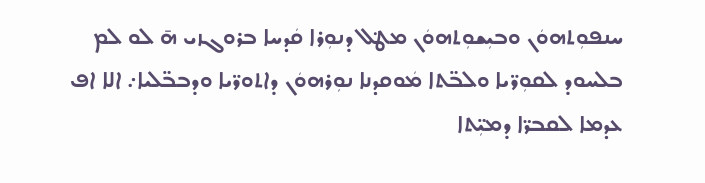ܚܢܦܘܼܬܗܘܿܢ ܘܒܝܼܫܘܼܬܗܘܿܢ ܡܛ݀ܠ ܕܢܘܼܪܐ ܩܿܕܚܐ ܒܪܘܓܙܝ ܗ̄ ܠܘ ܠܡ ܒܠܚܘܕ ܠܩܘܼܪ̈ܝܐ ܘܠܒ̈ܬܐ ܡܿܘܩܕܢܐ ܢܘܼܪܗܘܿܢ ܕܐܬܘܪ̈ܝܐ ܘܕܒܒ̈ܠܝܐ܇ ܐܠܐ ܐܦ ܥܕܡܐ ܠܩܒܪ̈ܐ ܕܡܝܼ̈ܬܐ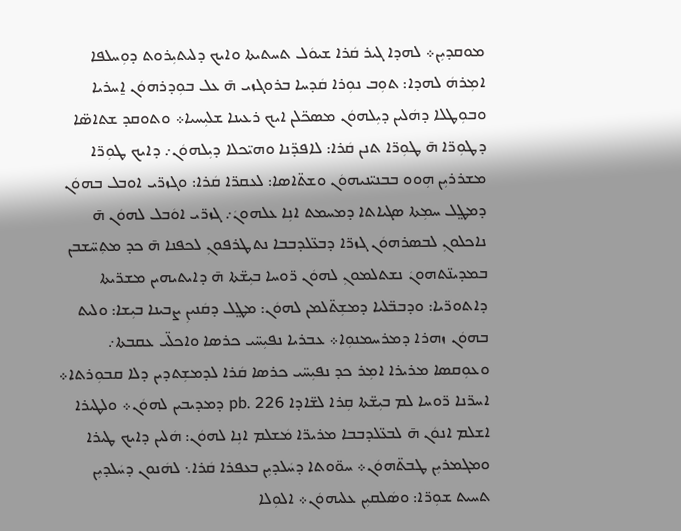ܡܘܩܕܝܼܢ܀ ܠܗܕܐ ܓܝܪ ܩܿܪܐ ܫܝܘܿܠ ܬܚܬܝܬܐ ܘܐܝܟ ܕܠܝܬܝܼܪܘܬ ܕܘܼܚܠܦܐ ܐܡܼܪܗܿ ܠܗܕܐ: ܬܘܼܒ ܢܘܼܪܐ ܩܿܕܚܐ ܒܪܘܓܙܝ ܗ̄ ܥܠ ܒܘܼܕܪܗܘܿܢ ܐ̱ܚܪܝܐ ܘܒܘܼܛܠܐ ܕܗܿܠܝܢ ܕܝܼܠܗܘܿܢ ܡܣܟ̈ܠܢ ܐܝܟ ܪܥܝܢܐ ܫܠܝܼܚܝܐ܀ ܘܬܘܩܕ ܫܬܐܣ̈ܐ ܕܛܘܼܪ̈ܐ ܗ̄ ܛܘܼܪ̈ܐ ܬܢܢ ܩܿܪܐ: ܠܐܦܕ̈ܢܐ ܘܗܝ̈ܟܠܐ ܕܝܼܠܗܘܿܢ܇ ܕܐܝܟ ܛܘܼܪ̈ܐ ܡܫܪܪܝܼܢ ܗܼܘܘ ܒܒܢܝ̈ܢܝܗܘܿܢ ܘܫܬ̈ܐܣܐ: ܠܥܩܪ̈ܐ ܩܿܪܐ: ܘܓܙܪ̈ܝ ܐܘܒܠ ܒܗܘܿܢ ܕܡܛ݀ܠ ܚܡܼܬܐ ܣܓܝܐܬܐ ܕܡܚܡܬ ܐܢܼܐ ܥܠܗܘܢܿ܇ ܓܙܪ̈ܝ ܐܘܿܒܠ ܠܗܘܿܢ ܗ̄ ܢܐܟܠܘܢܼ ܠܒܣܪܗܘܿܢ ܓܙܪ̈ܐ ܕܒܥ̈ܠܕܒܒܐ ܢܬܛܪܦܘܢܼ ܠܟܦܢܐ ܗ̄ ܟܕ ܡܬܼܚ̈ܫܒܢ ܒܡܕܝܢ̈ܬܗܘܢܿ ܢܫܬܠܡܘܢܼ ܠܗܘܿܢ ܪ̈ܘܚܐ ܒܝܼܫ̈ܬܐ ܗ̄ ܕܐܝܬܝܗܝܢ ܡܫܪ̈ܝܬܐ ܕܐܬܘܪ̈ܝܐ: ܘܕܒܒ̈ܠܝܐ ܕܡܫܼܬ̈ܠܡܢ ܠܗܘܿܢ: ܡܛ݀ܠ ܕܩܿܢܝܢܼ ܨܒܝܢܐ ܒܝܼܫܐ: ܘܠܝܬ ܒܗܘܿܢ ܙܗܪܐ ܕܡܪܚܡܢܘܼܐ܀ ܥܒܪܝܐ ܢܦܝܼܚ̈ܝ ܟܪܣܐ ܘܐܟܠ̈ܝ ܥܩܒܬܐ܇ ܘܥܘܼܩܣܐ ܡܪܝܪܐ ܐܡܼܪ ܟܕ ܢܦܝܼܚ̈ܝ ܟܪܣܐ ܩܿܪܐ ܠܕܡܫܼܬܕܝܢ ܕܠܐ ܩܒܘܼܪܬܐ܀ ܐܚܪ̈ܢܐ ܪ̈ܘܚܐ ܠܡ ܒܝܼܫ̈ܬܐ ܩܼܪܐ ܠܫ̈ܐܕܐ pb. 226 ܕܡܕܝܒܝܢ ܠܗܘܿܢ܀ ܘܠܛܝܪܐ ܐܫܠܡ ܐܢܘܿܢ ܗ̄ ܠܒܥ̈ܠܕܒܒܐ ܡܪܝܪ̈ܐ ܡܿܫܠܡ ܐܢܼܐ ܠܗܘܿܢ: ܗܿܠܝܢ ܕܐܝܟ ܛܝܪܐ ܘܡܓܡܪܝܼܢ ܛܒܬ̈ܗܘܿܢ܀ ܚܘ̈ܘܬܐ ܕܚܿܠܕܝܼܢ ܒܥܦܪܐ ܩܿܪܐ܆ ܠܗܿܢܘܢ ܕܚܿܠܕܝܼܢ ܬܚܝܬ ܫܘܼܪ̈ܐ: ܘܣܿܠܩܝܼܢ ܥܠܝܗܘܿܢ܀ ܐܠܘܼܠܐ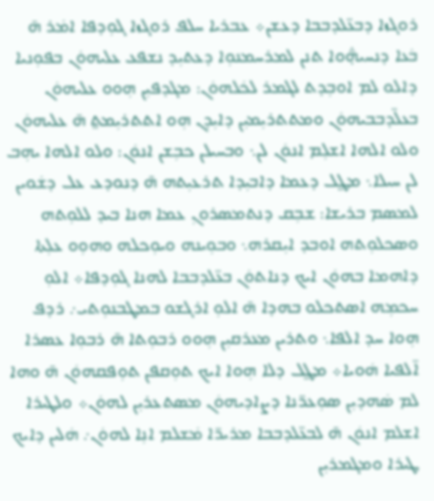ܪܘܓܙܐ ܕܒܥ̈ܠܕܒܒܐ ܕܥܫܢ܀ ܥܒܪܝܐ ܚܠܦ ܪܘܓܙܐ ܓܘܼܕܦܐ ܐܡܿܪ ܗ̄ ܒܿܥܐ ܕܢܚܞܘܐ ܬܢܢ ܠܡܪܚܡܢܘܼܐ ܕܥܬܝܼܕ ܢܫܦܥ ܥܠܝܗܘܿܢ ܒܦܘܼܢܝܐ ܕܐܠܘ ܠܡ ܐܘܒܼܕܬ ܠܓܡܪ ܠܟܿܠܗܘܿܢ: ܡܓܕܦܝܼܢ ܗܼܘܘ ܥܠܝܗܘܿܢ ܒܥܠ̈ܕܒܒܝܗܘܿܢ ܘܡܬܬܪܝܼܡܝܼܢ ܕܐܝܼܕܢ ܗܼܘ ܐܬܬܪܝܼܡܬ݀ ܗ̄ ܥܠܝܗܘܿܢ ܘܠܘ ܐܠܗܐ ܐܫܠܼܡ ܐܢܘܿܢ ܠܢ܆ ܘܒܚܝܠܢ ܟܒܼܫܢ ܐܢܘܿܢ: ܘܠܘ ܐܠܗܐ ܝܗܼܒ ܠܢ ܚܝܠܐ܆ ܡܛ݀ܠ ܕܥܡܐ ܕܐܒܝܼܕܐ ܬܪܥܝܼܬܗ ܗ̄ ܕܢܘܕܥ ܥܠ ܕܫܿܘܝܢ ܠܡܣܡ ܒܪܝܫܐ: ܫܒܼܩ ܕܢܬܡܣܪܘܢܼ ܥܡܐ ܗܢܐ ܒܝܕ ܠܠܘܼܬܗ ܘܣܟܠܘܼܬܗ ܐܘܒܕ ܐܝܼܩܪܗ܆ ܘܒܘܼܝܢܗ ܘܝܘܼܟܠܗ ܘܗܘܼܘ ܥܠܼܬܐ ܕܐܗܡܐ ܒܗܘܿܢ ܐܝܟ ܕܢܐܬܘܿܢ ܒܥ̈ܠܕܒܒܐ ܠܗܢܐ ܓܘܼܕܦܐ܀ ܐܠܘܼ ܚܟܡܼܗ ܐܣܬܟܠܘ ܒܗܕܐ ܗ̄ ܐܠܘܼ ܐܪܓܫܘ ܒܡܛܒܢܘܼܬܝ܇ ܪܕܦ ܗܼܘܐ ܚܕ ܐܠܦܐ܆ ܘܬܪܝܢ ܡܥܪܩܝܼܢ ܗܼܘܘ ܪܒܘܼܬܐ ܗ̄ ܪܒܘܼܐ ܥܣܪܐ ܐ̈ܠܦܝܐ ܗܿܘܝܐ܀ ܡܛ݀ܠ ܕܠܐ ܗܼܘܐ ܐܝܟ ܬܘܼܩܦܢ ܬܘܼܦܩܗܘܿܢ ܗ̄ ܘܗܐ ܠܡ ܣܿܗܕܝܼܢ ܣܘܼܥܪ̈ܢܐ ܕܨܐܕܝܗܘܿܢ ܡܣܬܥܪܝܼܢ ܠܗܘܿܢ܀ ܘܠܛܝܪܐ ܐܫܠܡ ܐܢܘܿܢ ܗ̄ ܠܒܥ̈ܠܕܒܒܐ ܡܪܝܪ̈ܐ ܡܿܫܠܡ ܐܢܼܐ ܠܗܘܿܢ܇ ܗܿܠܝܢ ܕܐܝܟ ܛܝܪܐ ܘܡܓܡܪܝܼܢ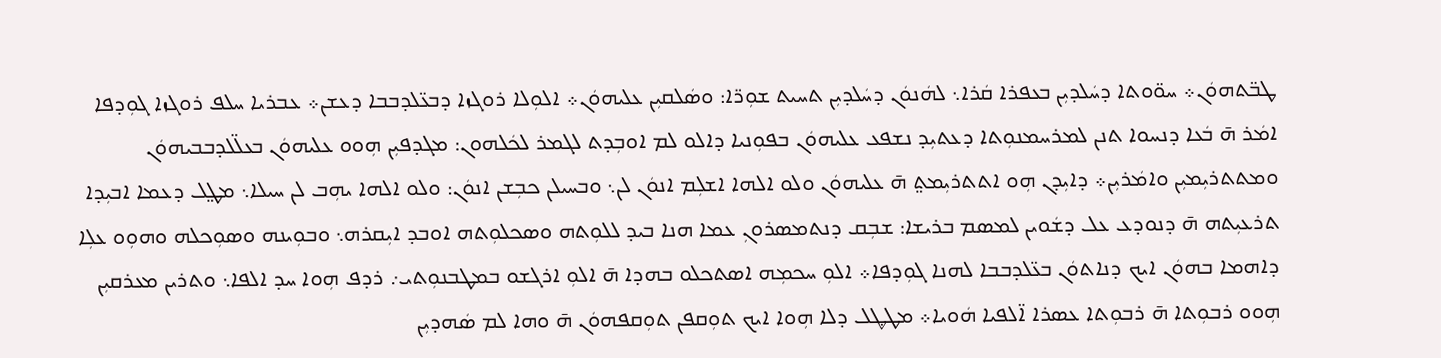ܛܒ̈ܬܗܘܿܢ܀ ܚܘ̈ܘܬܐ ܕܚܿܠܕܝܼܢ ܒܥܦܪܐ ܩܿܪܐ܆ ܠܗܿܢܘܿܢ ܕܚܿܠܕܝܼܢ ܬܚܝܬ ܫܘܼܪ̈ܐ: ܘܣܿܠܩܝܼܢ ܥܠܝܗܘܿܢ܀ ܐܠܘܼܠܐ ܪܘܓܙܐ ܕܒܥ̈ܠܕܒܒܐ ܕܥܫܢ܀ ܥܒܪܝܐ ܚܠܦ ܪܘܓܙܐ ܓܘܼܕܦܐ ܐܡܿܪ ܗ̄ ܒܿܥܐ ܕܢܚܘܐ ܬܢܢ ܠܡܪܚܡܢܘܼܬܐ ܕܥܬܝܼܕ ܢܫܦܥ ܥܠܝܗܘܿܢ ܒܦܘܼܢܝܐ ܕܐܠܘ ܠܡ ܐܘܒܼܕܬ ܠܓܡܪ ܠܟܿܠܗܘܢ: ܡܓܕܦܝܼܢ ܗܼܘܘ ܥܠܝܗܘܿܢ ܒܥܠ̈ܠܕܒܒܝܗܘܿܢ ܘܡܬܬܪܝܼܡܝܼܢ ܘܐܡܿܪܝܼܢ܀ ܕܐܝܼܕܢ ܗܼܘ ܐܬܬܪܝܼܡܬ݀ ܗ̄ ܥܠܝܗܘܿܢ ܘܠܘ ܐܠܗܐ ܐܫܠܼܡ ܐܢܘܿܢ ܠܢ܆ ܘܒܚܝܠܢ ܟܒܼܫܢ ܐܢܘܿܢ: ܘܠܘ ܐܠܗܐ ܝܗܼܒ ܠܢ ܚܝܠܐ܆ ܡܛ݀ܠ ܕܥܡܐ ܐܒܝܼܕܐ ܬܪܥܝܼܬܗ ܗ̄ ܕܢܘܕܥ ܥܠ ܕܫܿܘܝܢ ܠܡܣܡ ܒܪܝܫܐ: ܫܒܼܩ ܕܢܬܡܣܪܘܢܼ ܥܡܐ ܗܢܐ ܒܝܕ ܠܠܘܼܬܗ ܘܣܟܠܘܼܬܗ ܐܘܒܕ ܐܝܼܩܪܗ܆ ܘܒܘܼܝܢܗ ܘܣܘܼܟܠܗ ܘܗܘܼܘ ܥܠܼܐ ܕܐܗܡܐ ܒܗܘܿܢ ܐܝܟ ܕܢܐܬܘܿܢ ܒܥ̈ܠܕܒܒܐ ܠܗܢܐ ܓܘܼܕܦܐ܀ ܐܠܘܼ ܚܟܡܼܗ ܐܣܬܟܠܘ ܒܗܕܐ ܗ̄ ܐܠܘܼ ܐܪܓܫܘ ܒܡܛܒܢܘܼܬܝ܇ ܪܕܦ ܗܼܘܐ ܚܕ ܐܠܦܐ܆ ܘܬܪܝܢ ܡܥܪܩܝܼܢ ܗܼܘܘ ܪܒܘܼܬܐ ܗ̄ ܪܒܘܼܬܐ ܥܣܪܐ ܐ̈ܠܦܝܐ ܗܿܘܝܐ܀ ܡܛܜܠ ܕܠܐ ܗܼܘܐ ܐܝܟ ܬܘܼܩܦܢ ܬܘܼܩܦܗܘܿܢ ܗ̄ ܘܗܐ ܠܡ ܣܿܗܕܝܼܢ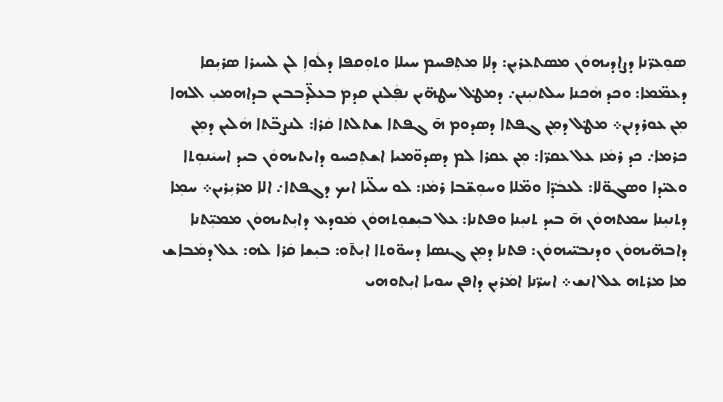ܣܘܼܥܪ̈ܢܐ ܕܨܐܕܝܗܘܿܢ ܡܣܬܥܪܝܼܢ: ܕܠܐ ܡܬܼܦܚܡ ܚܝܠܐ ܘܬܘܼܩܦܐ ܕܠܿܘܐܼ ܠܢ ܠܚܝܪܐ ܣܪܝܼܩܐ ܕܥܡ̈ܡܐ: ܘܟܕ ܗܿܟܢܐ ܚܠܬܢܝܼܢܢ܇ ܕܡܛ݀ܠ ܚܛܗ̈ܝܢ ܢܦܼܿܠܢܢ ܩܕܡ ܒܥܠ̈ܕܒܒܝܢ ܒܕܐܗܡܝܼ ܐܠܗܐ ܡܼܢ ܥܘܪܕܢܢ܀ ܡܛ݀ܠ ܕܡܼܢ ܓܦܬܐ ܕܣܕܘܡ ܗ̄ ܓܦܬܐ ܫܬܠܬܐ ܩܿܪܐ: ܠܢܨܒ̈ܬܐ ܗܿܠܝܢ ܕܡܼܢ ܟܪܡܐ܇ ܟܕ ܪܡܿܙ ܥܠ ܥܩܪ̈ܐ: ܡܼܢ ܥܩܪܐ ܠܡ ܕܣܕܘ̈ܡܝܐ ܐܫܬܼܟܚܘ ܕܐܝܬܝܗܘܿܢ ܒܝܕ ܐܚܝܿܢܘܼܬܐ ܘܥܝ̈ܕܐ ܘܣܓܘ̈ܠܐ: ܠܥܒܿܕ̈ܐ ܘܡ̈ܠܐ ܘܚܘܼܫ̈ܒܐ ܪܡܿܙ: ܠܘ ܚܠ̈ܝܐ ܐܝܟ ܕܓܦܬܐ܇ ܐܠܐ ܡܪܝܼܪܝܢ܀ ܚܡܼܐ ܕܬܢܝܼܢܐ ܚܡܬܗܘܿܢ ܗ̄ ܒܝܕ ܬܢܝܼܢܐ ܘܦܬܢܐ: ܥܠ ܒܝܼܫܘܼܬܗܘܿܢ ܡܿܘܕܥ ܕܐܝܼܬܝܗܘܿܢ ܡܡܝܼ̈ܬܢܐ ܕܐܒܗ̈ܝܗܘܿܢ ܘܕܢܒܝ̈ܝܗܘܿܢ: ܦܬܢܐ ܕܡܼܢ ܓܢܣܐ ܕܚܘ̈ܘܬܐ ܐܝܼܬ̄ܘ: ܒܝܼܫܐ ܩܿܪܐ ܠܗ: ܥܠ ܕܡܿܒܐܫ ܡܐ ܡܪܬܗ ܥܠ ܐܢܫ܀ ܐܚܪ̈ܢܐ ܐܡܿܪܝܼܢ ܕܐܦܢ ܚܘܝܐ ܐܝܼܬܘܗܝ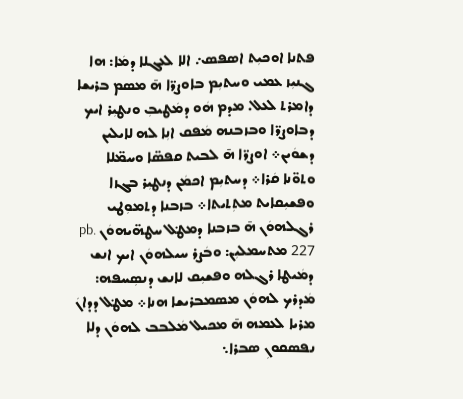ܦܬܢܐ ܐܘܟܝܼܬ ܐܣܦܣ܇ ܐܠܐ ܠܥܓܠܐ ܕܡܿܐ: ܗܐ ܓܢܝܼܙ ܥܡܝ ܘܚܬܝܼܡ ܒܐܘܨܪ̈ܐ ܗ̄ ܡܣܡ ܒܪܝܫܐ ܕܐܡܪܬ ܠܥܠ. ܡܕܡ ܗܿܘ ܕܡܿܛܝܒܼ ܘܢܛܝܼܪ ܐܝܟ ܕܒܐܘܨܪ̈ܐ ܘܒܙܒܢܗ ܡܿܦܩ ܐܢܼܐ ܠܗ ܠܐܝܠܝܢ ܕܫܘܿܝܢ܀ ܐܘܨܪ̈ܐ ܗ̄ ܠܒܝܬ ܩܦܣ̈ܐ ܘܚܡ̈ܠܐ ܘܬܘ̈ܢܐ ܩܿܪܐ܀ ܕܚܬܝܼܡ ܐܟܡܿܢ ܕܢܛܝܼܪ ܒܓܙܐ ܘܦܫܝܼܩܐܝܬ ܡܬܼܬܝܬܐ܀ ܒܙܒܢܐ ܕܬܡܘܼܛܝ ܪܓܠܗܘܿܢ ܗ̄ ܒܙܒܢܐ ܕܡܛ݀ܠ ܚܛܗ̈ܝܗܘܿܢ pb. 227 ܡܬܚܡܠܝܼܢ: ܘܒܿܨܪ ܚܝܠܗܘܿܢ ܐܝܟ ܐܢܫ ܕܡܿܝܛܐ ܪܓܠܗ ܘܦܫܝܼܩ ܠܐܢܫ ܕܢܣܼܚܦܗ: ܡܿܕܪܟ ܠܗܘܿܢ ܡܣܡܒܪܝܫܐ ܗܢܐ܀ ܡܛ݀ܠ ܕܕܐܢܿ ܡܪܝܐ ܠܥܡܗ ܗ̄ ܡܟܝܠ ܡܿܠܒܒ ܠܗܘܿܢ ܕܠܐ ܢܦܣܩܘܢܼ ܣܒܪܐ܆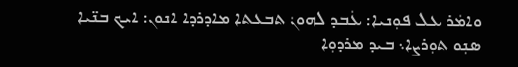ܘܐܡܿܪ ܥܠ ܦܘܼܢܝܐ: ܥܿܒܕ ܠܗܘܢܿ ܬܒܥܬܐ ܡܐܕܪܕܐ ܐܢܘܢ: ܐܝܟ ܒܢ̈ܝܐ ܣܢܼܘ ܬܘܼܪܨܐ܆ ܒܝܕ ܡܪܕܘܼܐ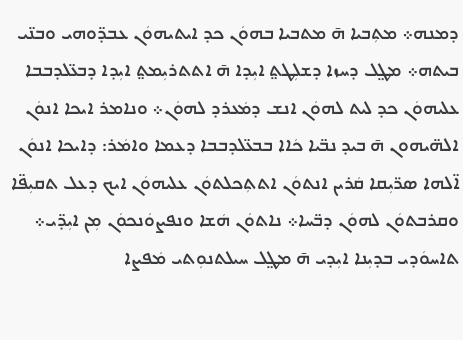ܕܡܢܗ܀ ܡܬܼܒܝܐ ܗ̄ ܡܬܒܝܐ ܒܗܘܿܢ ܟܕ ܐܝܬܝܗܘܿܢ ܥܒܕ̈ܘܗܝ ܘܒܢ̈ܝ ܒܝܬܗ܀ ܡܛ݀ܠ ܕܚܙܐ ܕܫܠܼܛܬ݀ ܐܝܼܕܐ ܗ̄ ܐܬܬܪܝܼܡܬ݀ ܐܝܼܕܐ ܕܒܥ̈ܠܕܒܒܐ ܥܠܝܗܘܿܢ ܟܕ ܠܝܬ ܠܗܘܿܢ ܐܢܫ ܕܡܿܥܪܕ ܠܗܘܿܢ܀ ܘܢܐܡܪ ܐܝܟܐ ܐܢܘܿܢ ܐܠܗ̈ܝܗܘܢ ܗ̄ ܒܝܕ ܢܒ̈ܝܐ ܟܿܐܐ ܒܒܥ̈ܠܕܒܒܐ ܕܥܡܐ ܘܐܡܿܪ: ܕܐܝܟܐ ܐܢܘܿܢ ܐ̈ܠܗܐ ܣܪ̈ܝܼܩܐ ܩܿܪܝܢ ܐܢܬܘܿܢ ܐܬܬܼܟܠܬܘܿܢ ܥܠܝܗܘܿܢ ܐܝܟ ܕܥܠ ܬܩܝܼܦ̈ܐ ܘܩܪܒܬܘܿܢ ܠܗܘܿܢ ܕܒ̈ܚܐ܀ ܢܐܬܘܿܢ ܗܿܫܐ ܘܢܦܨܘܿܢܟܘܿܢ ܡܼܢ ܐܝܼܕ̈ܝ܀ ܬܐܚܘܿܕܝ ܒܕܝܼܢܐ ܐܝܼܕܝ ܗ̄ ܡܛ݀ܠ ܚܝܠܬܢܘܼܬܝ ܡܿܦܨܐ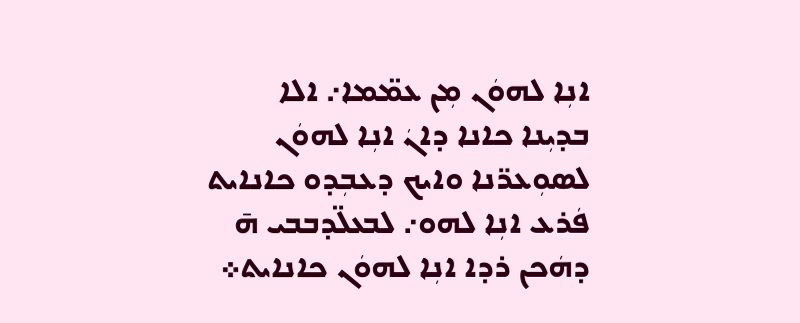ܐܢܼܐ ܠܗܘܿܢ ܡܼܢ ܥܡ̈ܡܐ܇ ܐܠܐ ܒܕܝܼܢܐ ܟܐܢܐ ܕܐܢܿ ܐܢܼܐ ܠܗܘܿܢ ܠܣܘܼܥܪ̈ܢܐ ܘܐܝܟ ܕܥܒܼܕܘ ܟܐܢܐܝܬ ܦܿܪܥ ܐܢܼܐ ܠܗܘ܇ ܠܒܥܠ̈ܕܒܒܝ ܗ̄ ܕܗܿܟܢ ܪܕܐ ܐܢܼܐ ܠܗܘܿܢ ܟܐܢܐܝܬ܀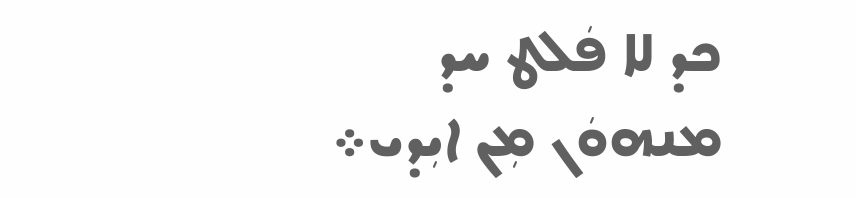ܟܕ ܠܐ ܦܿܠܛ ܚܕ ܡܢܗܘܿܢ ܡܼܢ ܐܝܼܕܝ܀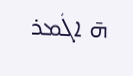ܗ̄ ܐܓܿܡܪ